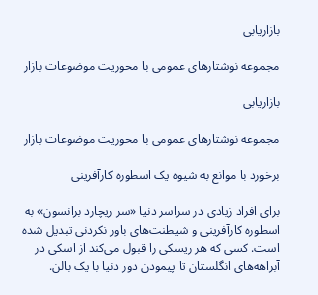بازاریابی

مجموعه نوشتارهای عمومی با محوریت موضوعات بازار

بازاریابی

مجموعه نوشتارهای عمومی با محوریت موضوعات بازار

برخورد با موانع به شیوه یک اسطوره کارآفرینی

برای افراد زیادی در سراسر دنیا «سر ریچارد برانسون» به اسطوره کارآفرینی و شیطنت‌های باور نکردنی تبدیل شده است. کسی که هر ریسکی را قبول می‌کند از اسکی در آبراهه‌های انگلستان تا پیمودن دور دنیا با یک بالن.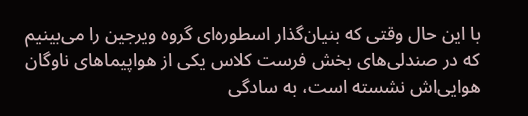با این حال وقتی که بنیان‌گذار اسطوره‌ای گروه ویرجین را می‌بینیم که در صندلی‌های بخش فرست کلاس یکی از هواپیماهای ناوگان هوایی‌اش نشسته است، به سادگی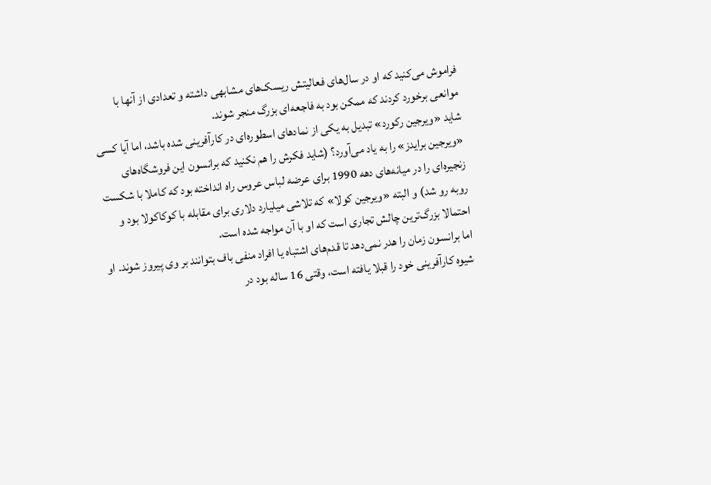فراموش می‌کنید که او در سال‌های فعالیتش ریسک‌های مشابهی داشته و تعدادی از آنها با موانعی برخورد کردند که ممکن بود به فاجعه‌ای بزرگ منجر شوند.
شاید «ویرجین رکورد» تبدیل به یکی از نمادهای اسطوره‌ای در کارآفرینی شده باشد، اما آیا کسی «ویرجین برایدز» را به یاد می‌آورد؟ (شاید فکرش را هم نکنید که برانسون این فروشگاه‌های زنجیره‌ای را در میانه‌های دهه 1990 برای عرضه لباس عروس راه انداخته بود که کاملا با شکست روبه رو شد) و البته «ویرجین کولا» که تلاشی میلیارد دلاری برای مقابله با کوکاکولا بود و احتمالا بزرگ‌ترین چالش تجاری است که او با آن مواجه شده است.
اما برانسون زمان را هدر نمی‌دهد تا قدم‌های اشتباه یا افراد منفی باف بتوانند بر وی پیروز شوند. او شیوه کارآفرینی خود را قبلا یافته است، وقتی 16 ساله بود در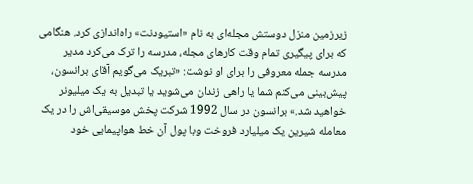زیرزمین منزل دوستش مجله‌ای به نام «استیودنت» راه‌اندازی کرد. هنگامی که برای پیگیری تمام وقت کارهای مجله، مدرسه را ترک می‌کرد مدیر مدرسه جمله معروفی را برای او نوشت: «تبریک می‌گویم آقای برانسون، پیش‌بینی می‌کنم شما یا راهی زندان می‌شوید یا تبدیل به یک میلیونر خواهید شد.» برانسون در سال 1992 شرکت پخش موسیقی‌اش را در یک معامله شیرین یک میلیارد فروخت وبا پول آن خط هواپیمایی خود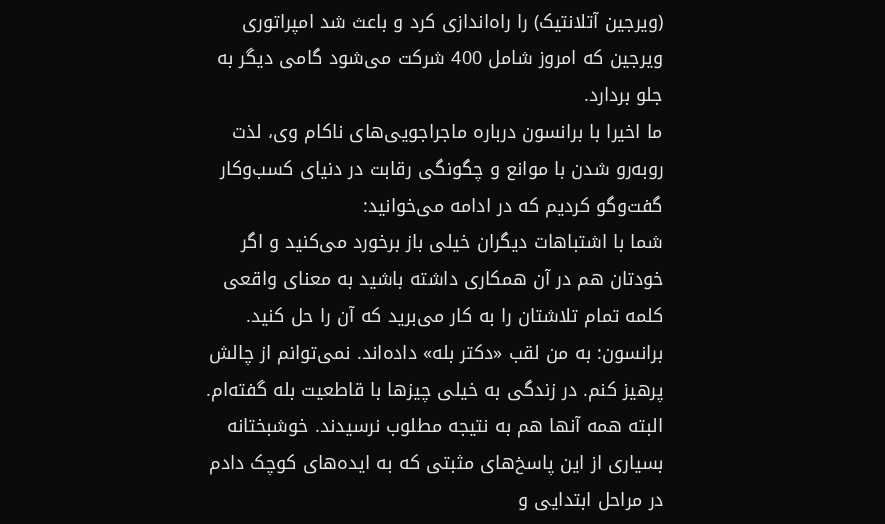(ویرجین آتلانتیک) را راه‌اندازی کرد و باعث شد امپراتوری ویرجین که امروز شامل 400 شرکت می‌شود گامی دیگر به جلو بردارد.
ما اخیرا با برانسون درباره ماجراجویی‌های ناکام وی، لذت روبه‌رو شدن با موانع و چگونگی رقابت در دنیای کسب‌وکار گفت‌وگو کردیم که در ادامه می‌خوانید:
شما با اشتباهات دیگران خیلی باز برخورد می‌کنید و اگر خودتان هم در آن همکاری داشته باشید به معنای واقعی کلمه تمام تلاشتان را به کار می‌برید که آن را حل کنید.
برانسون: به من لقب «دکتر بله» داده‌اند. نمی‌توانم از چالش پرهیز کنم. در زندگی به خیلی چیزها با قاطعیت بله گفته‌ام. البته همه آنها هم به نتیجه مطلوب نرسیدند. خوشبختانه بسیاری از این پاسخ‌های مثبتی که به ایده‌های کوچک دادم در مراحل ابتدایی و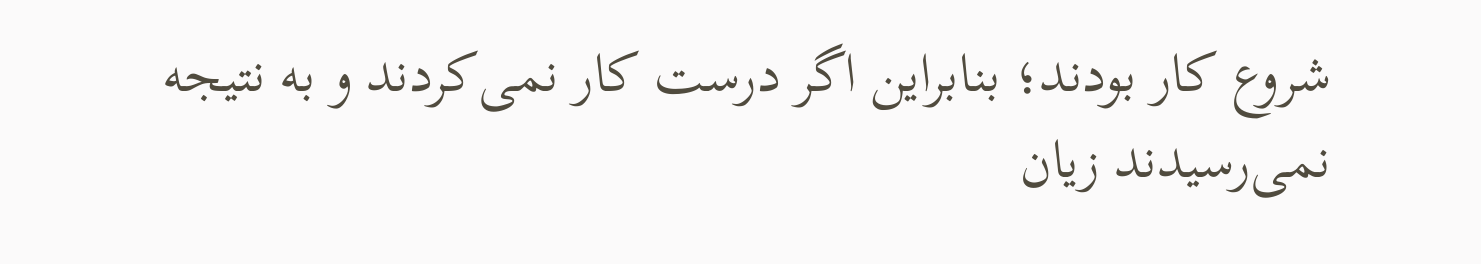شروع کار بودند؛ بنابراین اگر درست کار نمی‌کردند و به نتیجه نمی‌رسیدند زیان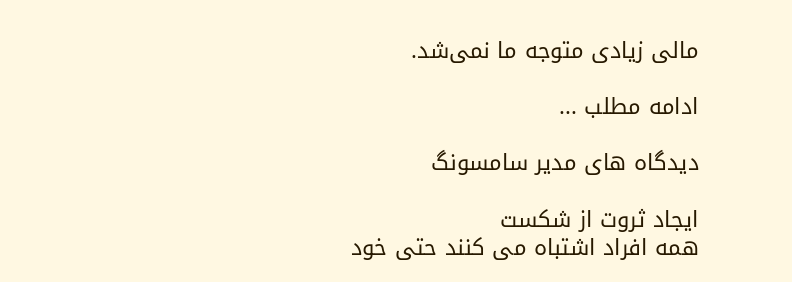مالی زیادی متوجه ما نمی‌شد.

ادامه مطلب ...

دیدگاه‌ های مدیر سامسونگ

ایجاد ثروت از شکست
همه افراد اشتباه می کنند حتی خود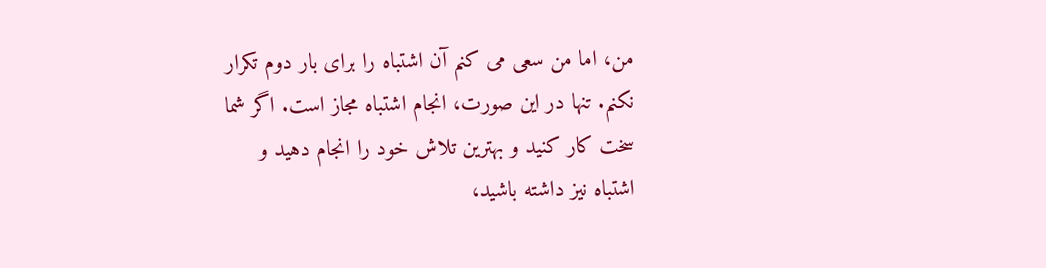من، اما من سعی می کنم آن اشتباه را برای بار دوم تکرار نکنم. تنها در این صورت، انجام اشتباه مجاز است. اگر شما سخت کار کنید و بهترین تلاش خود را انجام دهید و اشتباه نیز داشته باشید،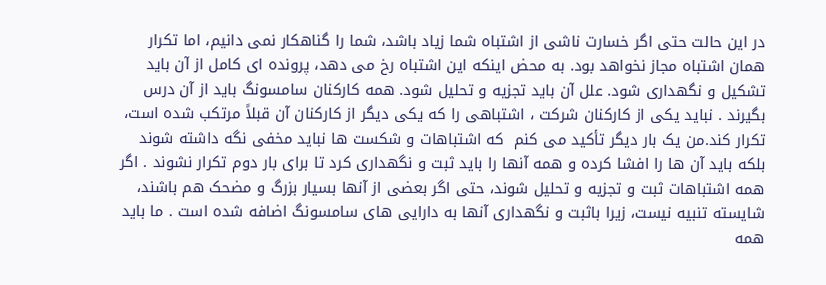در این حالت حتی اگر خسارت ناشی از اشتباه شما زیاد باشد، شما را گناهکار نمی دانیم،‌ اما تکرار همان اشتباه مجاز نخواهد بود. به محض اینکه این اشتباه رخ می دهد، پرونده ای کامل از آن باید تشکیل و نگهداری شود. علل آن باید تجزیه و تحلیل شود. همه کارکنان سامسونگ باید از آن درس بگیرند . نباید یکی از کارکنان شرکت ،‌ اشتباهی را که یکی دیگر از کارکنان آن قبلاً‌ مرتکب شده است، تکرار کند.من یک بار دیگر تأکید می کنم  که اشتباهات و شکست ها نباید مخفی نگه داشته شوند بلکه باید آن ها را افشا کرده و همه آنها را باید ثبت و نگهداری کرد تا برای بار دوم تکرار نشوند . اگر همه اشتباهات ثبت و تجزیه و تحلیل شوند، حتی اگر بعضی از آنها بسیار بزرگ و مضحک هم باشند، شایسته تنبیه نیست، زیرا باثبت و نگهداری آنها به دارایی های سامسونگ اضافه شده است . ما باید همه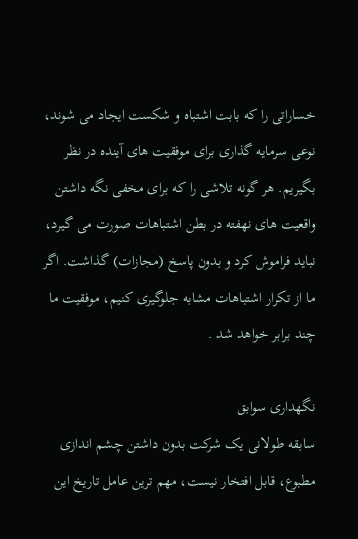خساراتی را که بابت اشتباه و شکست ایجاد می شوند، نوعی سرمایه گذاری برای موفقیت های آینده در نظر بگیریم. هر گونه تلاشی را که برای مخفی نگه داشتن واقعیت های نهفته در بطن اشتباهات صورت می گیرد، نباید فراموش کرد و بدون پاسخ (مجازات) گذاشت. اگر ما از تکرار اشتباهات مشابه جلوگیری کنیم، موفقیت ما چند برابر خواهد شد .

نگهداری سوابق
سابقه طولانی یک شرکت بدون داشتن چشم اندازی مطبوع، قابل افتخار نیست، مهم ترین عامل تاریخ این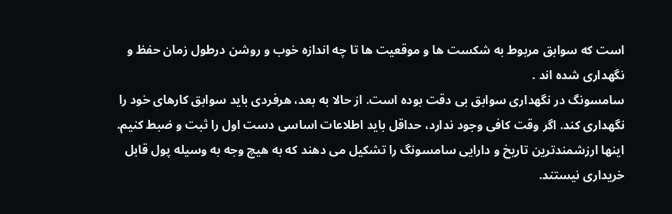است که سوابق مربوط به شکست ها و موقعیت ها تا چه اندازه خوب و روشن درطول زمان حفظ و نگهداری شده اند .
سامسونگ در نگهداری سوابق بی دقت بوده است. از حالا به بعد، هرفردی باید سوابق کارهای خود را نگهداری کند. اگر وقت کافی وجود ندارد، حداقل باید اطلاعات اساسی دست اول را ثبت و ضبط کنیم. اینها ارزشمندترین تاریخ و دارایی سامسونگ را تشکیل می دهند که به هیچ وجه به وسیله پول قابل خریداری نیستند.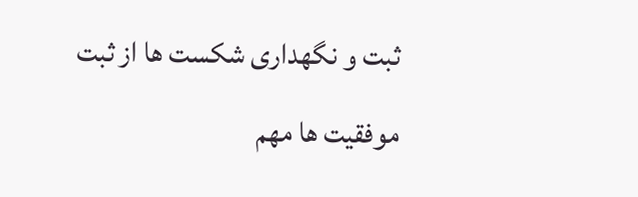ثبت و نگهداری شکست ها از ثبت موفقیت ها مهم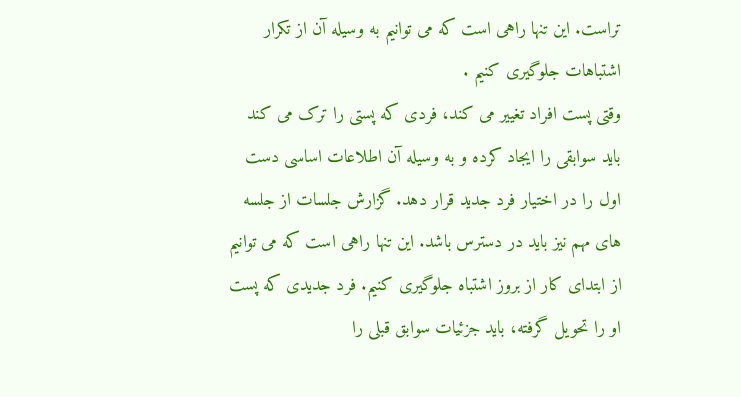تراست. این تنها راهی است که می توانیم به وسیله آن از تکرار اشتباهات جلوگیری کنیم .
وقتی پست افراد تغییر می کند، فردی که پستی را ترک می کند باید سوابقی را ایجاد کرده و به وسیله آن اطلاعات اساسی دست اول را در اختیار فرد جدید قرار دهد. گزارش جلسات از جلسه های مهم نیز باید در دسترس باشد. این تنها راهی است که می توانیم از ابتدای کار از بروز اشتباه جلوگیری کنیم. فرد جدیدی که پست او را تحویل گرفته، باید جزئیات سوابق قبلی را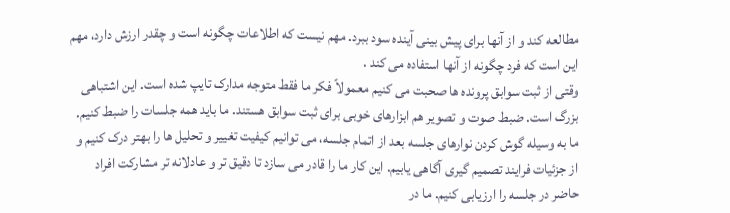مطالعه کند و از آنها برای پیش بینی آینده سود ببرد. مهم نیست که اطلاعات چگونه است و چقدر ارزش دارد، مهم این است که فرد چگونه از آنها استفاده می کند .
وقتی از ثبت سوابق پرونده ها صحبت می کنیم معمولاً فکر ما فقط متوجه مدارک تایپ شده است. این اشتباهی بزرگ است. ضبط صوت و تصویر هم ابزارهای خوبی برای ثبت سوابق هستند. ما باید همه جلسات را ضبط کنیم. ما به وسیله گوش کردن نوارهای جلسه بعد از اتمام جلسه، می توانیم کیفیت تغییر و تحلیل ها را بهتر درک کنیم و از جزئیات فرایند تصمیم گیری آگاهی یابیم. این کار ما را قادر می سازد تا دقیق تر و عادلانه تر مشارکت افراد حاضر در جلسه را ارزیابی کنیم. ما در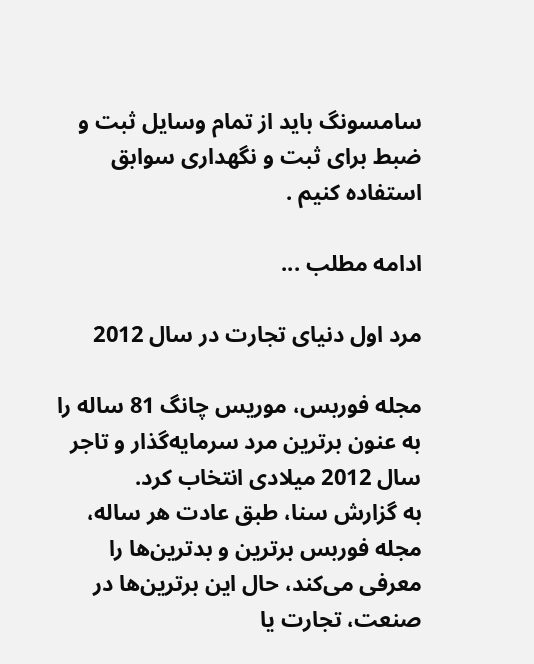سامسونگ باید از تمام وسایل ثبت و ضبط برای ثبت و نگهداری سوابق استفاده کنیم .

ادامه مطلب ...

مرد اول دنیای تجارت در سال 2012

مجله فوربس، موریس چانگ 81 ساله را به عنون برترین مرد سرمایه‌گذار و تاجر سال 2012 میلادی انتخاب کرد.
به گزارش سنا، طبق عادت هر ساله، مجله فوربس برترین و بدترین‌ها را معرفی می‌کند، حال این برترین‌ها در صنعت، تجارت یا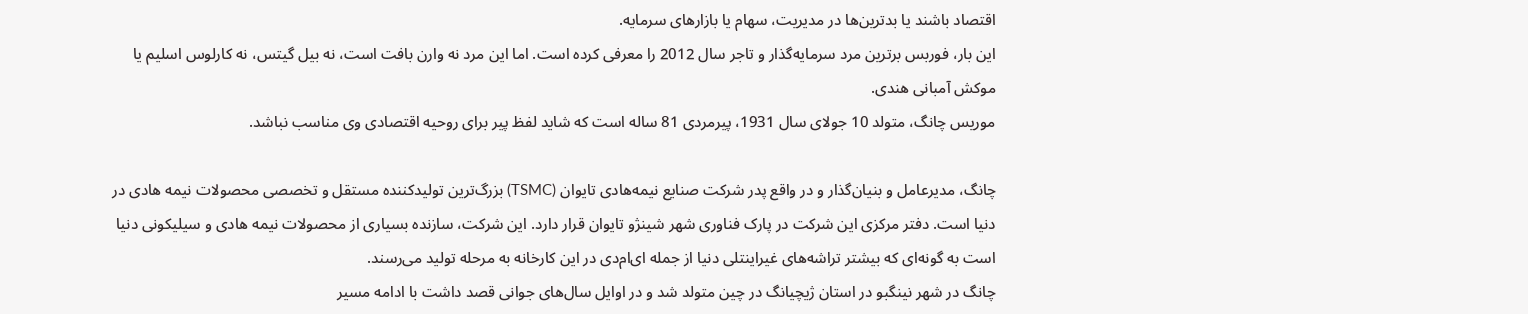اقتصاد باشند یا بدترین‌ها در مدیریت، سهام یا بازارهای سرمایه.
این بار، فوربس برترین مرد سرمایه‌گذار و تاجر سال 2012 را معرفی کرده است. اما این مرد نه وارن بافت است، نه بیل گیتس، نه کارلوس اسلیم یا موکش آمبانی هندی.
موریس چانگ، متولد 10 جولای سال 1931، پیرمردی 81 ساله است که شاید لفظ پیر برای روحیه اقتصادی وی مناسب نباشد.

چانگ، مدیرعامل و بنیان‌گذار و در واقع پدر شرکت صنایع نیمه‌هادی تایوان (TSMC) بزرگ‌ترین تولیدکننده مستقل و تخصصی محصولات نیمه هادی در دنیا است. دفتر مرکزی این شرکت در پارک فناوری شهر شینژو تایوان قرار دارد. این شرکت، سازنده بسیاری از محصولات نیمه هادی و سیلیکونی دنیا است به گونه‌ای که بیشتر تراشه‌های غیراینتلی دنیا از جمله ای‌ام‌دی در این کارخانه به مرحله تولید می‌رسند.
چانگ در شهر نینگبو در استان ژیچیانگ در چین متولد شد و در اوایل سال‌های جوانی قصد داشت با ادامه مسیر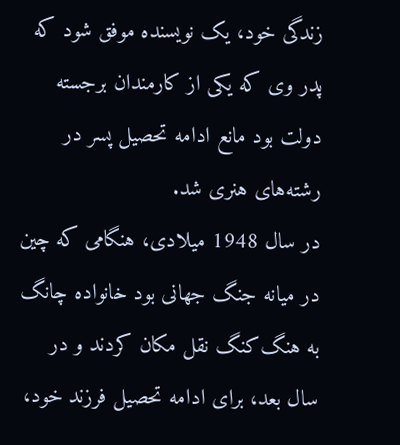زندگی خود، یک نویسنده موفق شود که پدر وی که یکی از کارمندان برجسته دولت بود مانع ادامه تحصیل پسر در رشته‌های هنری شد.
در سال 1948 میلادی، هنگامی که چین در میانه جنگ جهانی بود خانواده چانگ به هنگ‌کنگ نقل مکان کردند و در سال بعد، برای ادامه تحصیل فرزند خود،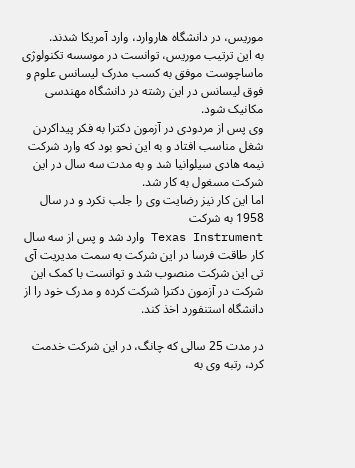موریس، در دانشگاه هاروارد، وارد آمریکا شدند.
به این ترتیب موریس، توانست در موسسه تکنولوژی ماساچوست موفق به کسب مدرک لیسانس علوم و فوق لیسانس در این رشته در دانشگاه مهندسی مکانیک شود.
وی پس از مردودی در آزمون دکترا به فکر پیداکردن شغل مناسب افتاد و به این نحو بود که وارد شرکت نیمه هادی سیلوانیا شد و به مدت سه سال در این شرکت مسغول به کار شد.
اما این کار نیز رضایت وی را جلب نکرد و در سال 1958 به شرکت
Texas Instrument وارد شد و پس از سه سال کار طاقت فرسا در این شرکت به سمت مدیریت آی تی این شرکت منصوب شد و توانست با کمک این شرکت در آزمون دکترا شرکت کرده و مدرک خود را از دانشگاه استنفورد اخذ کند.

در مدت 25 سالی که چانگ، در این شرکت خدمت کرد، رتبه وی به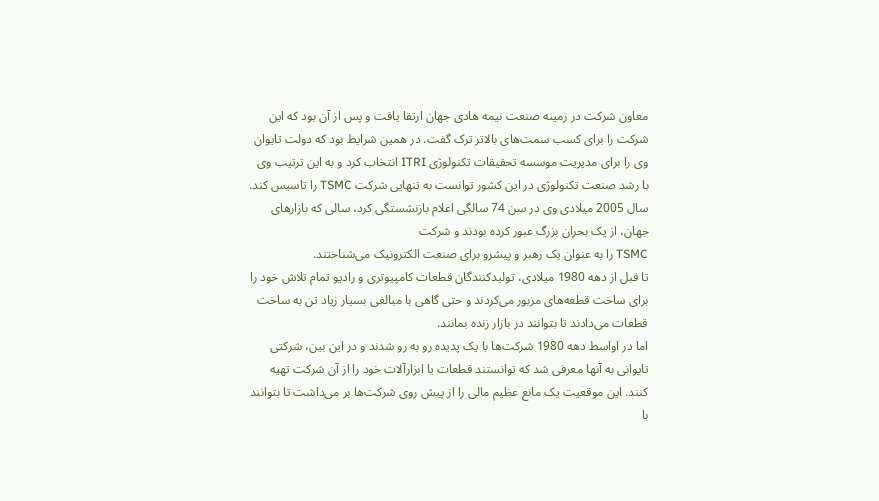معاون شرکت در زمینه صنعت نیمه هادی جهان ارتقا یافت و پس از آن بود که این شرکت را برای کسب سمت‌های بالاتر ترک گفت. در همین شرایط بود که دولت تایوان وی را برای مدیریت موسسه تحقیقات تکنولوژی ITRI انتخاب کرد و به این ترتیب وی با رشد صنعت تکنولوژی در این کشور توانست به تنهایی شرکت TSMC را تاسیس کند.
سال 2005 میلادی وی در سن 74 سالگی اعلام بازنشستگی کرد، سالی که بازارهای جهان، از یک بحران بزرگ عبور کرده بودند و شرکت
TSMC را به عنوان یک رهبر و پیشرو برای صنعت الکترونیک می‌شناختند.
تا قبل از دهه 1980 میلادی، تولیدکنندگان قطعات کامپیوتری و رادیو تمام تلاش خود را برای ساخت قطعه‌های مزبور می‌کردند و حتی گاهی با مبالغی بسیار زیاد تن به ساخت قطعات می‌دادند تا بتوانند در بازار زنده بمانند.
اما در اواسط دهه 1980 شرکت‌ها با یک پدیده رو به رو شدند و در این بین، شرکتی تایوانی به آنها معرفی شد که توانستند قطعات یا ابزارآلات خود را از آن شرکت تهیه کنند. این موقعیت یک مانع عظیم مالی را از پیش روی شرکت‌ها بر می‌داشت تا بتوانند با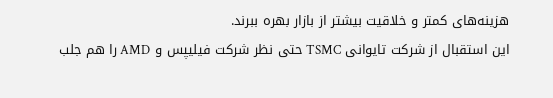هزینه‌های کمتر و خلاقیت بیشتر از بازار بهره ببرند.
این استقبال از شرکت تایوانی TSMC حتی نظر شرکت فیلیپس و AMD را هم جلب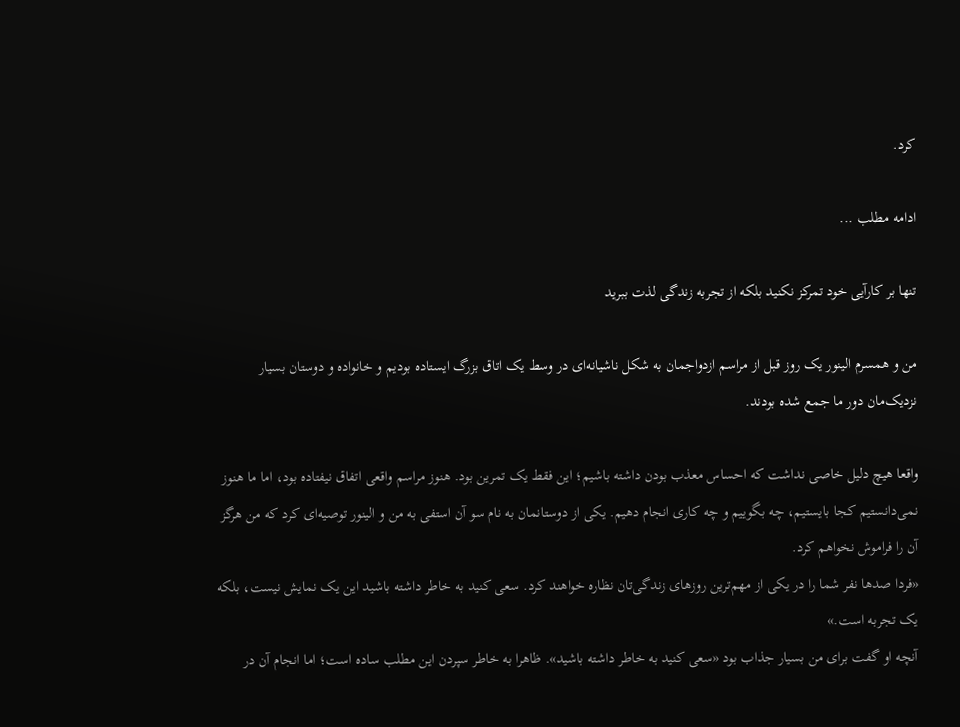کرد.

ادامه مطلب ...

تنها بر کارآیی خود تمرکز نکنید بلکه از تجربه زندگی لذت ببرید

من و همسرم الینور یک روز قبل از مراسم ازدواجمان به شکل ناشیانه‌ای در وسط یک اتاق بزرگ ایستاده بودیم و خانواده و دوستان بسیار نزدیک‌مان دور ما جمع شده بودند.

واقعا هیچ دلیل خاصی نداشت که احساس معذب بودن داشته باشیم؛ این فقط یک تمرین بود. هنوز مراسم واقعی اتفاق نیفتاده بود، اما ما هنوز نمی‌دانستیم کجا بایستیم، چه بگوییم و چه کاری انجام دهیم. یکی از دوستانمان به نام سو آن استفی به من و الینور توصیه‌ای کرد که من هرگز آن را فراموش نخواهم کرد.
«فردا صدها نفر شما را در یکی از مهم‌ترین روزهای زندگی‌تان نظاره خواهند کرد. سعی کنید به خاطر داشته باشید این یک نمایش نیست، بلکه یک تجربه است.»
آنچه او گفت برای من بسیار جذاب بود «سعی کنید به خاطر داشته باشید». ظاهرا به خاطر سپردن این مطلب ساده است؛ اما انجام آن در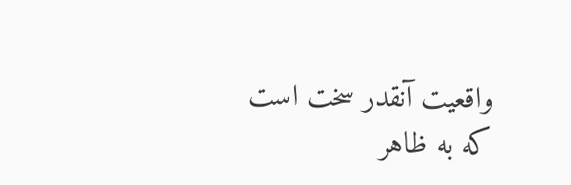واقعیت آنقدر سخت است که به ظاهر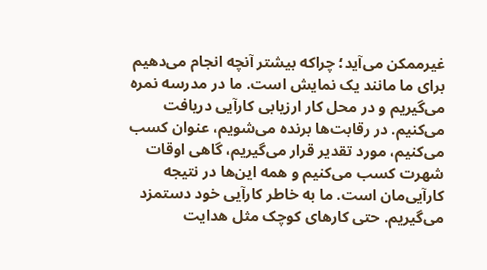غیرممکن می‌آید؛ چراکه بیشتر آنچه انجام می‌دهیم برای ما مانند یک نمایش است. ما در مدرسه نمره می‌گیریم و در محل کار ارزیابی کارآیی دریافت می‌کنیم. در رقابت‌ها برنده می‌شویم، عنوان کسب می‌کنیم، مورد تقدیر قرار می‌گیریم، گاهی اوقات شهرت کسب می‌کنیم و همه این‌ها در نتیجه کارآیی‌مان است. ما به خاطر کارآیی خود دستمزد می‌گیریم. حتی کارهای کوچک مثل هدایت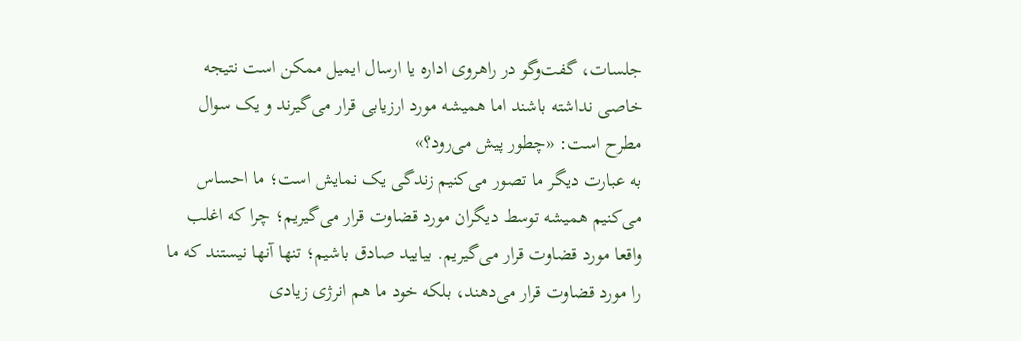جلسات، گفت‌وگو در راهروی اداره یا ارسال ایمیل ممکن است نتیجه خاصی نداشته باشند اما همیشه مورد ارزیابی قرار می‌گیرند و یک سوال مطرح است: «چطور پیش می‌رود؟»
به عبارت دیگر ما تصور می‌کنیم زندگی یک نمایش است؛ ما احساس می‌کنیم همیشه توسط دیگران مورد قضاوت قرار می‌گیریم؛ چرا که اغلب واقعا مورد قضاوت قرار می‌گیریم. بیایید صادق باشیم؛ تنها آنها نیستند که ما را مورد قضاوت قرار می‌دهند، بلکه خود ما هم انرژی زیادی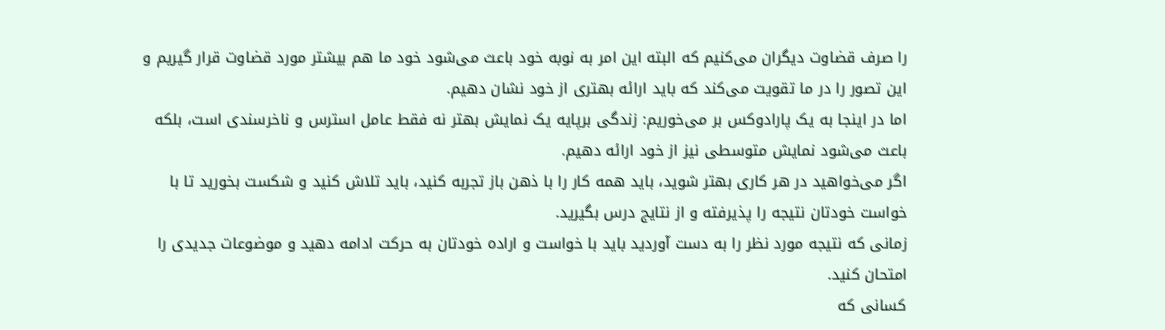را صرف قضاوت دیگران می‌کنیم که البته این امر به نوبه خود باعث می‌شود خود ما هم بیشتر مورد قضاوت قرار گیریم و این تصور را در ما تقویت می‌کند که باید ارائه بهتری از خود نشان دهیم.
اما در اینجا به یک پارادوکس بر می‌خوریم: زندگی برپایه یک نمایش بهتر نه فقط عامل استرس و ناخرسندی است، بلکه باعث می‌شود نمایش متوسطی نیز از خود ارائه دهیم.
اگر می‌خواهید در هر کاری بهتر شوید، باید همه کار را با ذهن باز تجربه کنید، باید تلاش کنید و شکست بخورید تا با خواست خودتان نتیجه را پذیرفته و از نتایج درس بگیرید.
زمانی که نتیجه مورد نظر را به دست آوردید باید با خواست و اراده خودتان به حرکت ادامه دهید و موضوعات جدیدی را امتحان کنید.
کسانی که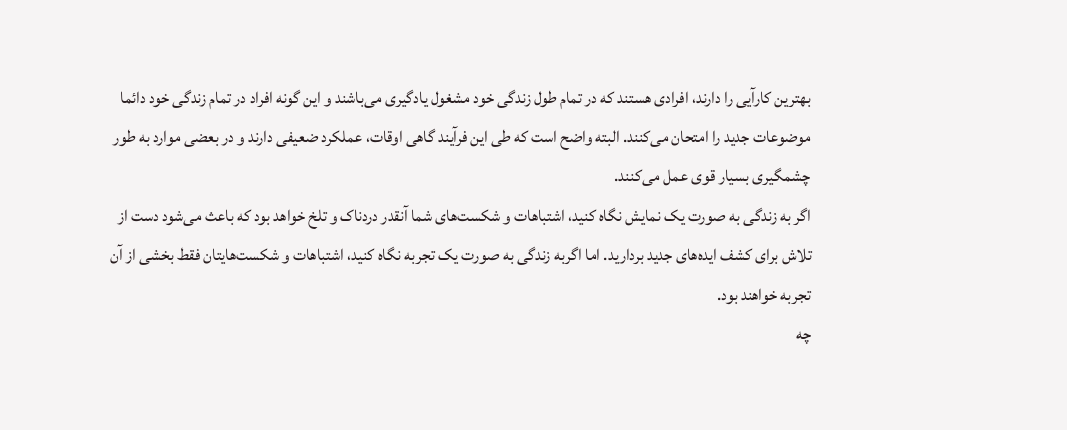بهترین کارآیی را دارند، افرادی هستند که در تمام طول زندگی خود مشغول یادگیری می‌باشند و این گونه افراد در تمام زندگی خود دائما موضوعات جدید را امتحان می‌کنند. البته واضح است که طی این فرآیند گاهی اوقات، عملکرد ضعیفی دارند و در بعضی موارد به طور چشمگیری بسیار قوی عمل می‌کنند.
اگر به زندگی به صورت یک نمایش نگاه کنید، اشتباهات و شکست‌های شما آنقدر دردناک و تلخ خواهد بود که باعث می‌شود دست از تلاش برای کشف ایده‌های جدید بردارید. اما اگربه زندگی به صورت یک تجربه نگاه کنید، اشتباهات و شکست‌هایتان فقط بخشی از آن تجربه خواهند بود.
چه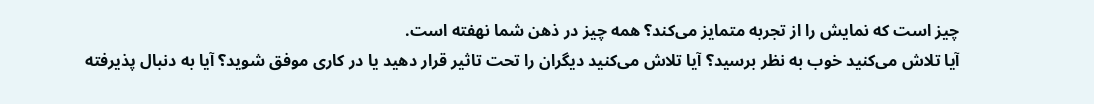چیز است که نمایش را از تجربه متمایز می‌کند؟ همه چیز در ذهن شما نهفته است.
آیا تلاش می‌کنید خوب به نظر برسید؟ آیا تلاش می‌کنید دیگران را تحت تاثیر قرار دهید یا در کاری موفق شوید؟ آیا به دنبال پذیرفته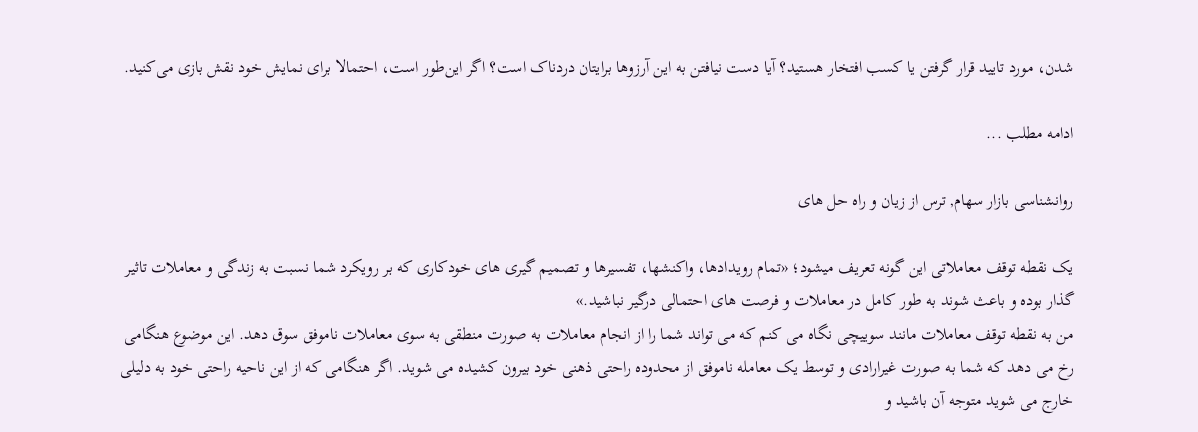شدن، مورد تایید قرار گرفتن یا کسب افتخار هستید؟ آیا دست نیافتن به این آرزوها برایتان دردناک است؟ اگر این‌طور است، احتمالا برای نمایش خود نقش بازی می‌کنید.

ادامه مطلب ...

روانشناسی بازار سهام, ترس از زیان و راه حل های

یک نقطه توقف معاملاتی این گونه تعریف میشود؛ «تمام رویدادها، واکنشها، تفسیرها و تصمیم گیری های خودکاری که بر رویکرد شما نسبت به زندگی و معاملات تاثیر گذار بوده و باعث شوند به طور کامل در معاملات و فرصت های احتمالی درگیر نباشید.»
من به نقطه توقف معاملات مانند سوییچی نگاه می کنم که می تواند شما را از انجام معاملات به صورت منطقی به سوی معاملات ناموفق سوق دهد. این موضوع هنگامی رخ می دهد که شما به صورت غیرارادی و توسط یک معامله ناموفق از محدوده راحتی ذهنی خود بیرون کشیده می شوید. اگر هنگامی که از این ناحیه راحتی خود به دلیلی خارج می شوید متوجه آن باشید و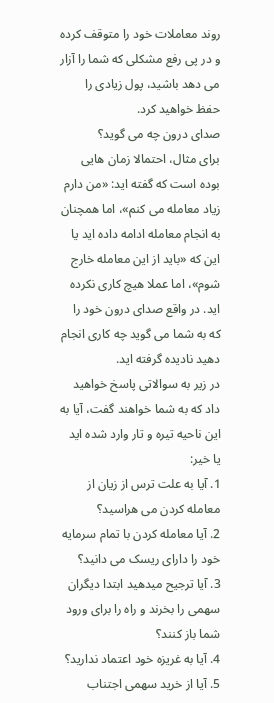روند معاملات خود را متوقف کرده و در پی رفع مشکلی که شما را آزار می دهد باشید، پول زیادی را حفظ خواهید کرد.
صدای درون چه می گوید؟
برای مثال، احتمالا زمان هایی بوده است که گفته اید: «من دارم زیاد معامله می کنم»، اما همچنان به انجام معامله ادامه داده اید یا این که «باید از این معامله خارج شوم»، اما عملا هیچ کاری نکرده اید. در واقع صدای درون خود را که به شما می گوید چه کاری انجام دهید نادیده گرفته اید.
در زیر به سوالاتی پاسخ خواهید داد که به شما خواهند گفت، آیا به این ناحیه تیره و تار وارد شده اید یا خیر:
1. آیا به علت ترس از زیان از معامله کردن می هراسید؟
2. آیا معامله کردن با تمام سرمایه خود را دارای ریسک می دانید؟
3. آیا ترجیح میدهید ابتدا دیگران سهمی را بخرند و راه را برای ورود شما باز کنند؟
4. آیا به غریزه خود اعتماد ندارید؟
5. آیا از خرید سهمی اجتناب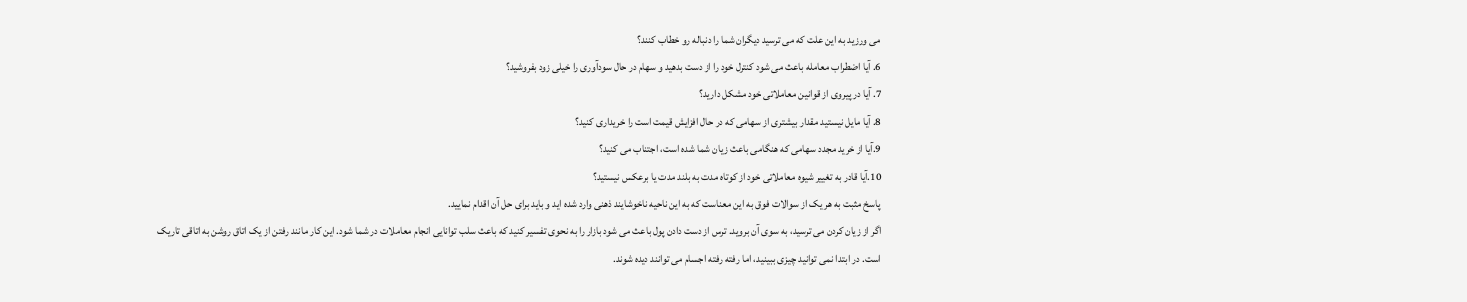می ورزید به این علت که می ترسید دیگران شما را دنباله رو خطاب کنند؟
6. آیا اضطراب معامله باعث می شود کنترل خود را از دست بدهید و سهام در حال سودآوری را خیلی زود بفروشید؟
7. آیا در پیروی از قوانین معاملاتی خود مشکل دارید؟
8. آیا مایل نیستید مقدار بیشتری از سهامی که در حال افزایش قیمت است را خریداری کنید؟
9.آیا از خرید مجدد سهامی که هنگامی باعث زیان شما شده است، اجتناب می کنید؟
10.آیا قادر به تغییر شیوه معاملاتی خود از کوتاه مدت به بلند مدت یا برعکس نیستید؟
پاسخ مثبت به هر یک از سوالات فوق به این معناست که به این ناحیه ناخوشایند ذهنی وارد شده اید و باید برای حل آن اقدام نمایید.
اگر از زیان کردن می ترسید، به سوی آن بروید. ترس از دست دادن پول باعث می شود بازار را به نحوی تفسیر کنید که باعث سلب توانایی انجام معاملات در شما شود. این کار مانند رفتن از یک اتاق روشن به اتاقی تاریک است. در ابتدا نمی توانید چیزی ببینید، اما رفته رفته اجسام می توانند دیده شوند.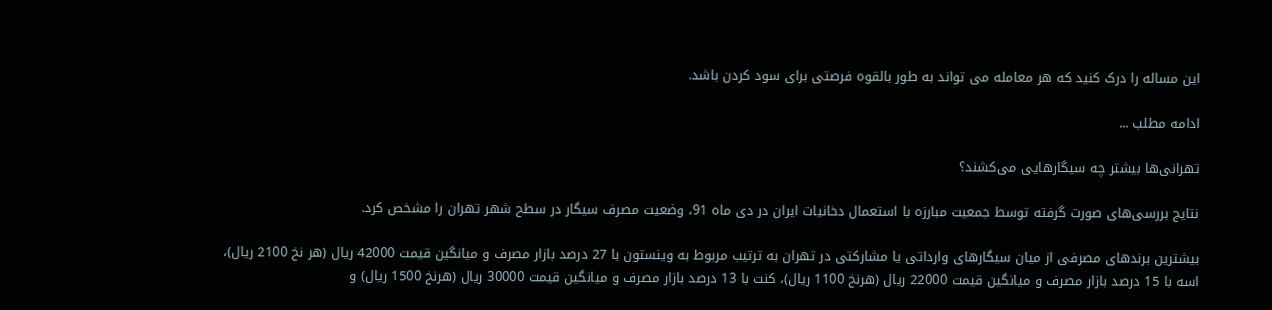این مساله را درک کنید که هر معامله می تواند به طور بالقوه فرصتی برای سود کردن باشد.

ادامه مطلب ...

تهرانی‌ها بیشتر چه سیگارهایی می‌کشند؟

نتایج بررسی‌های صورت گرفته توسط جمعیت مبارزه با استعمال دخانیات ایران در دی ماه 91، وضعیت مصرف سیگار در سطح شهر تهران را مشخص کرد.

بیشترین برندهای مصرفی از میان سیگارهای وارداتی یا مشارکتی در تهران به ترتیب مربوط به وینستون با 27 درصد بازار مصرف و میانگین قیمت 42000 ریال (هر نخ 2100 ریال)، اسه با 15 درصد بازار مصرف و میانگین قیمت 22000 ریال (هرنخ 1100 ریال)، کنت با 13 درصد بازار مصرف و میانگین قیمت 30000 ریال (هرنخ 1500 ریال) و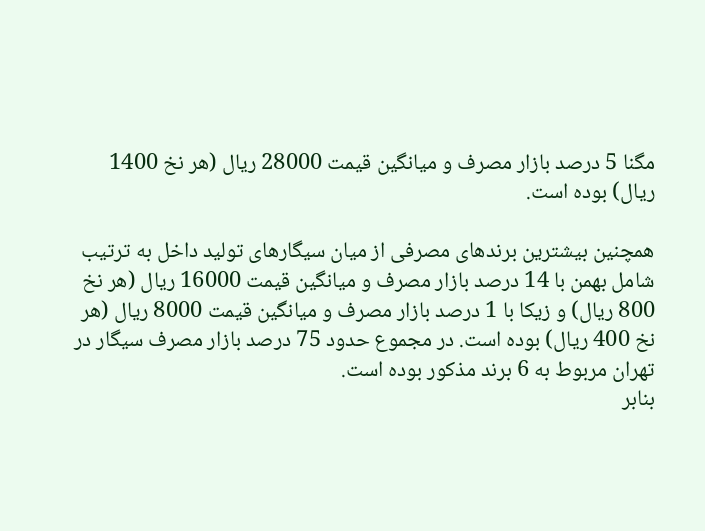مگنا 5 درصد بازار مصرف و میانگین قیمت 28000 ریال (هر نخ 1400 ریال) بوده است.

همچنین بیشترین برندهای مصرفی از میان سیگارهای تولید داخل به ترتیب شامل بهمن با 14 درصد بازار مصرف و میانگین قیمت 16000 ریال (هر نخ 800 ریال) و زیکا با 1 درصد بازار مصرف و میانگین قیمت 8000 ریال (هر نخ 400 ریال) بوده است. در مجموع حدود 75 درصد بازار مصرف سیگار در تهران مربوط به 6 برند مذکور بوده است.
بنابر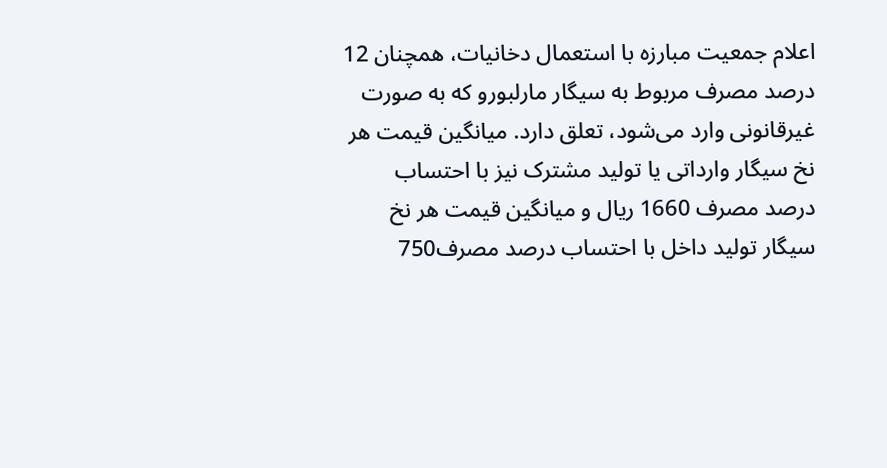اعلام جمعیت مبارزه با استعمال دخانیات، همچنان 12 درصد مصرف مربوط به سیگار مارلبورو که به صورت غیرقانونی وارد می‌شود، تعلق دارد. میانگین قیمت هر نخ سیگار وارداتی یا تولید مشترک نیز با احتساب درصد مصرف 1660 ریال و میانگین قیمت هر نخ سیگار تولید داخل با احتساب درصد مصرف750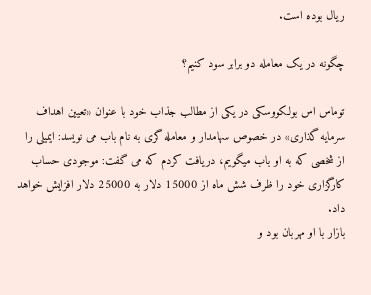ریال بوده است.

چگونه در یک معامله دو برابر سود کنیم؟

توماس اس بولکووسکی در یکی از مطالب جذاب خود با عنوان «تعیین اهداف سرمایه گذاری» در خصوص سهامدار و معامله گری به نام باب می نویسد: ایمیلی را از شخصی که به او باب میگویم، دریافت کردم که می گفت: موجودی حساب کارگزاری خود را ظرف شش ماه از 15000 دلار به 25000 دلار افزایش خواهد داد.
بازار با او مهربان بود و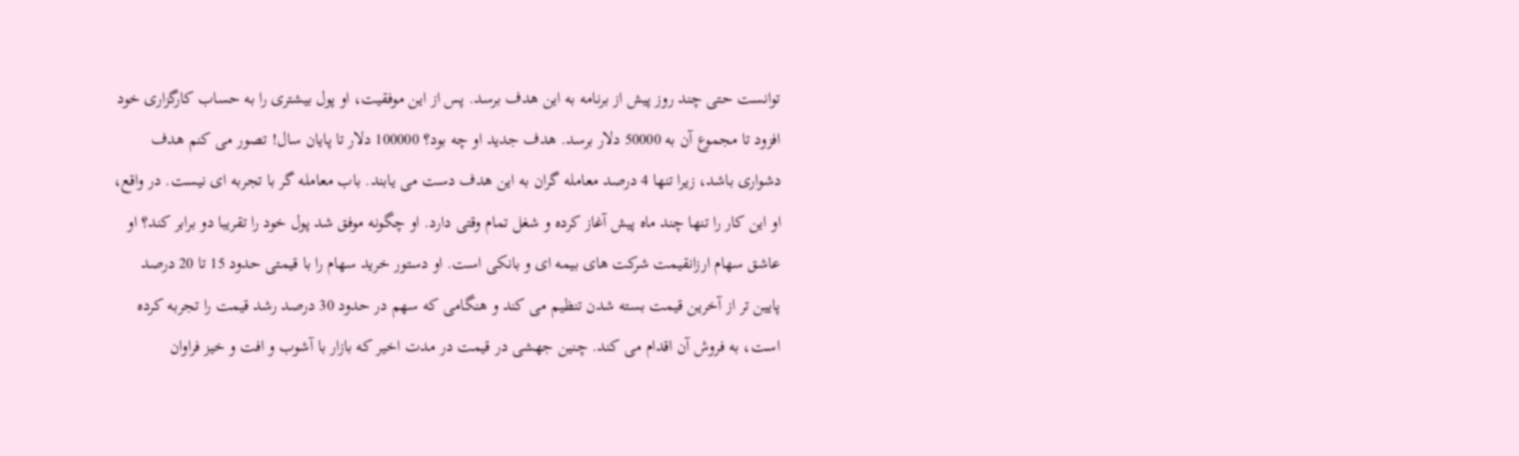توانست حتی چند روز پیش از برنامه به این هدف برسد. پس از این موفقیت، او پول بیشتری را به حساب کارگزاری خود افزود تا مجموع آن به 50000 دلار برسد. هدف جدید او چه بود؟ 100000 دلار تا پایان سال! تصور می کنم هدف دشواری باشد، زیرا تنها 4 درصد معامله گران به این هدف دست می یابند. باب معامله گر با تجربه ای نیست. در واقع، او این کار را تنها چند ماه پیش آغاز کرده و شغل تمام وقتی دارد. او چگونه موفق شد پول خود را تقریبا دو برابر کند؟ او عاشق سهام ارزانقیمت شرکت های بیمه ای و بانکی است. او دستور خرید سهام را با قیمتی حدود 15 تا 20 درصد پایین تر از آخرین قیمت بسته شدن تنظیم می کند و هنگامی که سهم در حدود 30 درصد رشد قیمت را تجربه کرده است، به فروش آن اقدام می کند. چنین جهشی در قیمت در مدت اخیر که بازار با آشوب و افت و خیز فراوان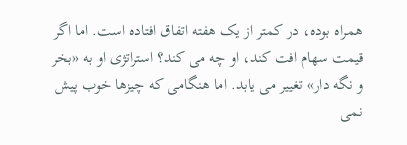همراه بوده، در کمتر از یک هفته اتفاق افتاده است. اما اگر قیمت سهام افت کند، او چه می کند؟ استراتژی او به «بخر و نگه دار» تغییر می یابد. اما هنگامی که چیزها خوب پیش نمی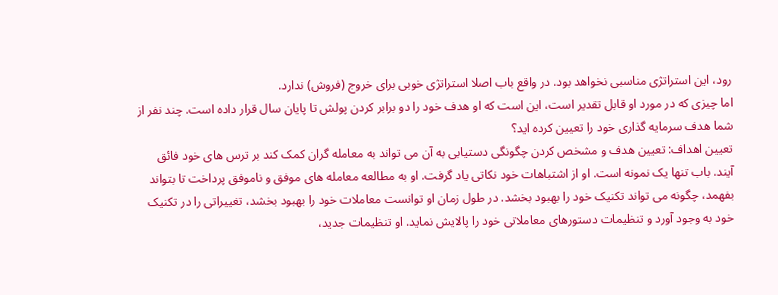رود، این استراتژی مناسبی نخواهد بود. در واقع باب اصلا استراتژی خوبی برای خروج (فروش) ندارد.
اما چیزی که در مورد او قابل تقدیر است، این است که او هدف خود را دو برابر کردن پولش تا پایان سال قرار داده است. چند نفر از شما هدف سرمایه گذاری خود را تعیین کرده اید؟
تعیین اهداف: تعیین هدف و مشخص کردن چگونگی دستیابی به آن می تواند به معامله گران کمک کند بر ترس های خود فائق آیند. باب تنها یک نمونه است. او از اشتباهات خود نکاتی یاد گرفت. او به مطالعه معامله های موفق و ناموفق پرداخت تا بتواند بفهمد، چگونه می تواند تکنیک خود را بهبود بخشد. در طول زمان او توانست معاملات خود را بهبود بخشد، تغییراتی را در تکنیک خود به وجود آورد و تنظیمات دستورهای معاملاتی خود را پالایش نماید. او تنظیمات جدید،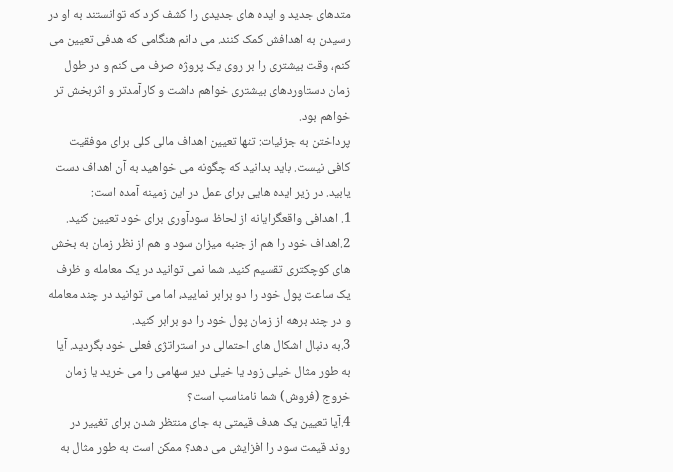متدهای جدید و ایده های جدیدی را کشف کرد که توانستند به او در رسیدن به اهدافش کمک کنند. می دانم هنگامی که هدفی تعیین می کنم، وقت بیشتری را بر روی یک پروژه صرف می کنم و در طول زمان دستاوردهای بیشتری خواهم داشت و کارآمدتر و اثربخش تر خواهم بود.
پرداختن به جزئیات: تنها تعیین اهداف مالی کلی برای موفقیت کافی نیست. باید بدانید که چگونه می خواهید به آن اهداف دست یابید. در زیر ایده هایی برای عمل در این زمینه آمده است:
1. اهدافی واقعگرایانه از لحاظ سودآوری برای خود تعیین کنید.
2.اهداف خود را هم از جنبه میزان سود و هم از نظر زمان به بخش های کوچکتری تقسیم کنید. شما نمی توانید در یک معامله و ظرف یک ساعت پول خود را دو برابر نمایید، اما می توانید در چند معامله و در چند برهه از زمان پول خود را دو برابر کنید.
3.به دنبال اشکال های احتمالی در استراتژی فعلی خود بگردید. آیا به طور مثال خیلی زود یا خیلی دیر سهامی را می خرید یا زمان خروج (فروش) شما نامناسب است؟
4.آیا تعیین یک هدف قیمتی به جای منتظر شدن برای تغییر در روند قیمت سود را افزایش می دهد؟ ممکن است به طور مثال به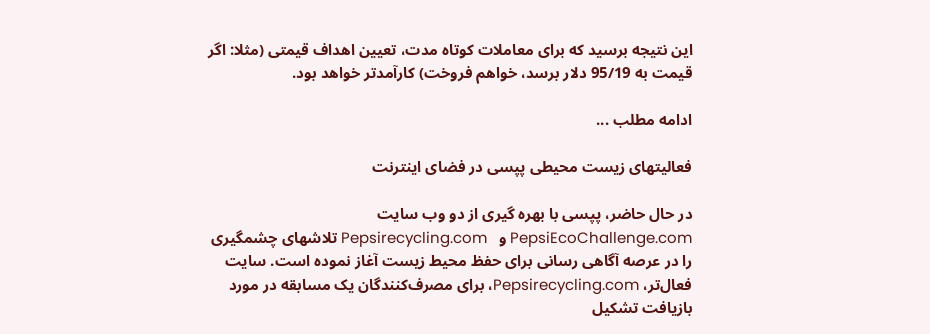این نتیجه برسید که برای معاملات کوتاه مدت، تعیین اهداف قیمتی (مثلا: اگر قیمت به 95/19 دلار برسد، خواهم فروخت) کارآمدتر خواهد بود.

ادامه مطلب ...

فعالیتهای زیست محیطی پپسی در فضای اینترنت

در حال حاضر، پپسی با بهره گیری از دو وب سایت  PepsiEcoChallenge.com و   Pepsirecycling.com تلاشهای چشمگیری را در عرصه آگاهی رسانی برای حفظ محیط زیست آغاز نموده است. سایت فعال‌تر، Pepsirecycling.com، برای مصرف‌کنندگان یک مسابقه در مورد بازیافت تشکیل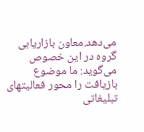می‌دهد.معاون بازاریابی گروه در این خصوص می‌گوید: ما موضوع بازیافت را محور فعالیتهای تبلیغاتی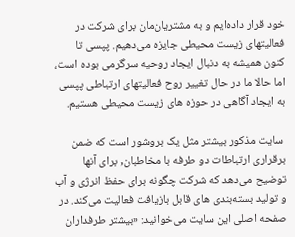خود قرار داده‌ایم و به مشتریان‌مان برای شرکت در فعالیتهای زیست محیطی جایزه می‌دهیم. پپسی تا کنون همیشه به دنبال ایجاد روحیه سرگرمی بوده است، اما حالا ما در حال تغییر روح فعالیتهای ارتباطی پپسی به ایجاد آگاهی در حوزه های زیست محیطی هستیم.

 سایت مذکور بیشتر مثل یک بروشور است که ضمن برقراری ارتباطات دو طرفه با مخاطبان, برای آنها توضیح می‌دهد که شرکت چگونه برای حفظ انرژی و آب و تولید بسته‌بندی های قابل بازیافت فعالیت می‌کند. در صفحه اصلی این سایت می‌خوانید: «بیشتر طرفداران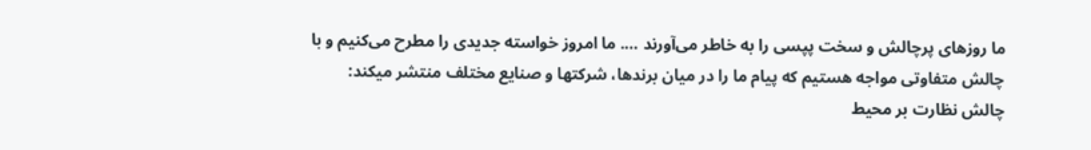ما روزهای پرچالش و سخت پپسی را به خاطر می‌آورند …. ما امروز خواسته جدیدی را مطرح می‌کنیم و با چالش متفاوتی مواجه هستیم که پیام ما را در میان برندها، شرکتها و صنایع مختلف منتشر میکند: چالش نظارت بر محیط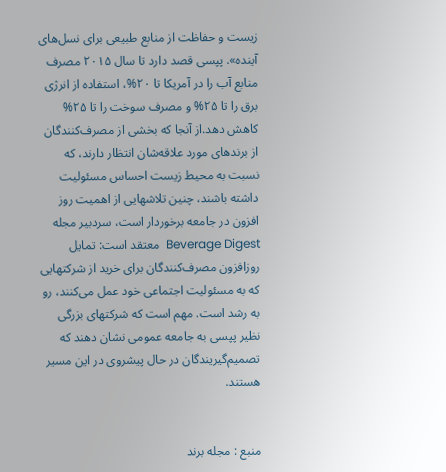زیست و حفاظت از منابع طبیعی برای نسل‌های آینده». پپسی قصد دارد تا سال ۲۰۱۵ مصرف منابع آب را در آمریکا تا ۲۰%، استفاده از انرژی برق را تا ۲۵% و مصرف سوخت را تا ۲۵% کاهش دهد.از آنجا که بخشی از مصرف‌کنندگان از برندهای مورد علاقه‌شان انتظار دارند، که نسبت به محیط زیست احساس مسئولیت داشته باشند، چنین تلاشهایی از اهمیت روز افزون در جامعه برخوردار است، سردبیر مجله Beverage Digest  معتقد است: تمایل روزافزون مصرف‌کنندگان برای خرید از شرکتهایی که به مسئولیت اجتماعی خود عمل می‌کنند، رو به رشد است. مهم است که شرکتهای بزرگی نظیر پپسی به جامعه عمومی نشان دهند که تصمیم‌گیریندگان در حال پیشروی در این مسیر هستند.


منبع : مجله برند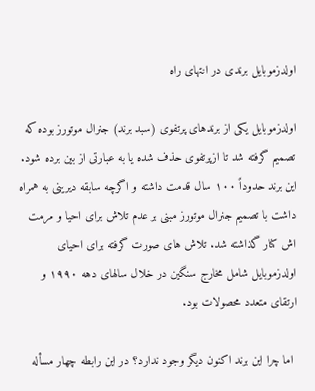اولدزموبایل برندی در انتهای راه

اولدزموبایل یکی از برندهای پرتفوی (سبد برند) جنرال موتورز بوده که تصمیم گرفته شد تا ازپرتفوی حذف شده یا به عبارتی از بین برده شود. این برند حدوداً ۱۰۰ سال قدمت داشته و اگرچه سابقه دیرینی به همراه داشت با تصمیم جنرال موتورز مبنی بر عدم تلاش برای احیا و مرمت اش کنار گذاشته شد. تلاش های صورت گرفته برای احیای اولدزموبایل شامل مخارج سنگین در خلال سالهای دهه ۱۹۹۰ و ارتقای متعدد محصولات بود.

 اما چرا این برند اکنون دیگر وجود ندارد؟ در این رابطه چهار مسأله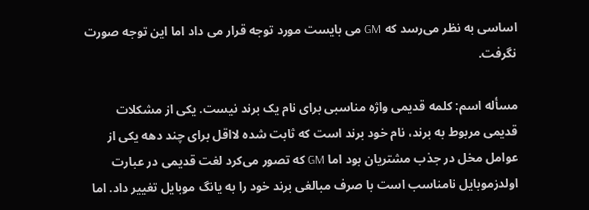اساسی به نظر می‌رسد که GM می بایست مورد توجه قرار می داد اما این توجه صورت نگرفت.

مسأله اسم: کلمه قدیمی واژه مناسبی برای نام یک برند نیست. یکی از مشکلات قدیمی مربوط به برند، نام خود برند است که ثابت شده لااقل برای چند دهه یکی از عوامل مخل در جذب مشتریان بود اما GM که تصور می‌کرد لغت قدیمی در عبارت اولدزموبایل نامناسب است با صرف مبالغی برند خود را به یانگ موبایل تغییر داد. اما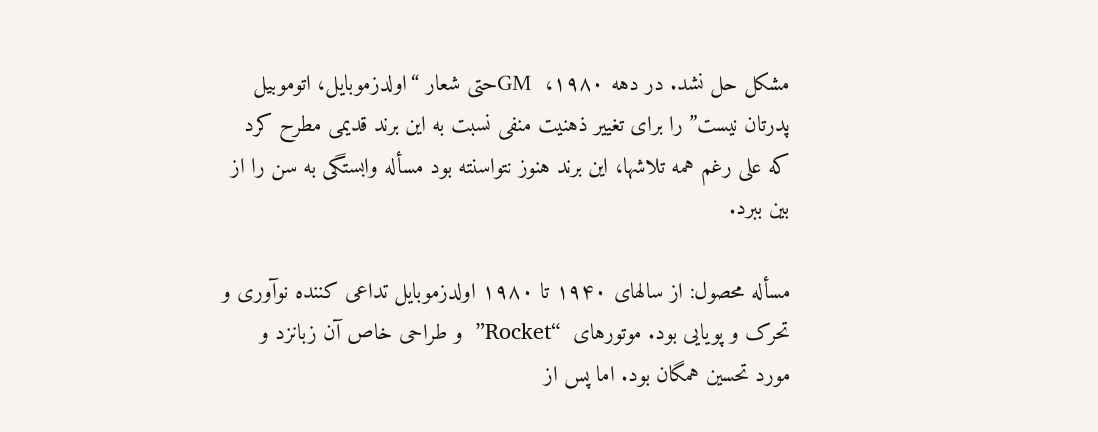مشکل حل نشد. در دهه ۱۹۸۰،  GMحتی شعار “اولدزموبایل، اتوموبیل پدرتان نیست” را برای تغییر ذهنیت منفی نسبت به این برند قدیمی مطرح کرد که علی رغم همه تلاشها، این برند هنوز نتواسنته بود مسأله وابستگی به سن را از بین ببرد.

مسأله محصول: از سالهای ۱۹۴۰ تا ۱۹۸۰ اولدزموبایل تداعی کننده نوآوری و تحرک و پویایی بود. موتورهای  “Rocket”  و طراحی خاص آن زبانزد و مورد تحسین همگان بود. اما پس از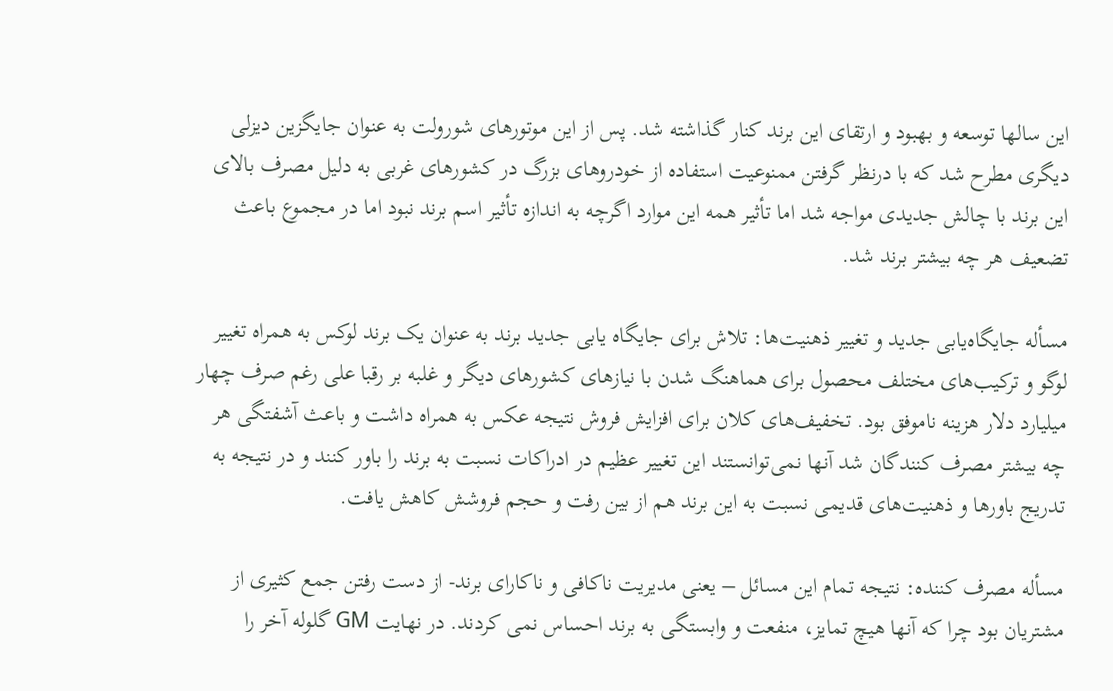این سالها توسعه و بهبود و ارتقای این برند کنار گذاشته شد. پس از این موتورهای شورولت به عنوان جایگزین دیزلی دیگری مطرح شد که با درنظر گرفتن ممنوعیت استفاده از خودروهای بزرگ در کشورهای غربی به دلیل مصرف بالای این برند با چالش جدیدی مواجه شد اما تأثیر همه این موارد اگرچه به اندازه تأثیر اسم برند نبود اما در مجموع باعث تضعیف هر چه بیشتر برند شد.

مسأله جایگاه‌یابی جدید و تغییر ذهنیت‌ها: تلاش برای جایگاه یابی جدید برند به عنوان یک برند لوکس به همراه تغییر لوگو و ترکیب‌های مختلف محصول برای هماهنگ شدن با نیازهای کشورهای دیگر و غلبه بر رقبا علی رغم صرف چهار میلیارد دلار هزینه ناموفق بود. تخفیف‌های کلان برای افزایش فروش نتیجه عکس به همراه داشت و باعث آشفتگی هر چه بیشتر مصرف کنندگان شد آنها نمی‌توانستند این تغییر عظیم در ادراکات نسبت به برند را باور کنند و در نتیجه به تدریج باورها و ذهنیت‌های قدیمی نسبت به این برند هم از بین رفت و حجم فروشش کاهش یافت.

مسأله مصرف کننده: نتیجه تمام این مسائل – یعنی مدیریت ناکافی و ناکارای برند- از دست رفتن جمع کثیری از مشتریان بود چرا که آنها هیچ تمایز، منفعت و وابستگی به برند احساس نمی کردند. در نهایت GM گلوله آخر را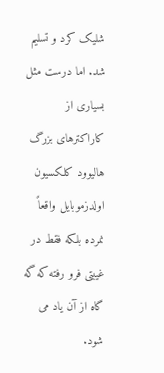شلیک کرد و تسلیم شد. اما درست مثل بسیاری از کاراکترهای بزرگ هالیوود کلکسیون اولدزموبایل واقعاً نمرده بلکه فقط در غیبتی فرو رفته که گه گاه از آن یاد می شود.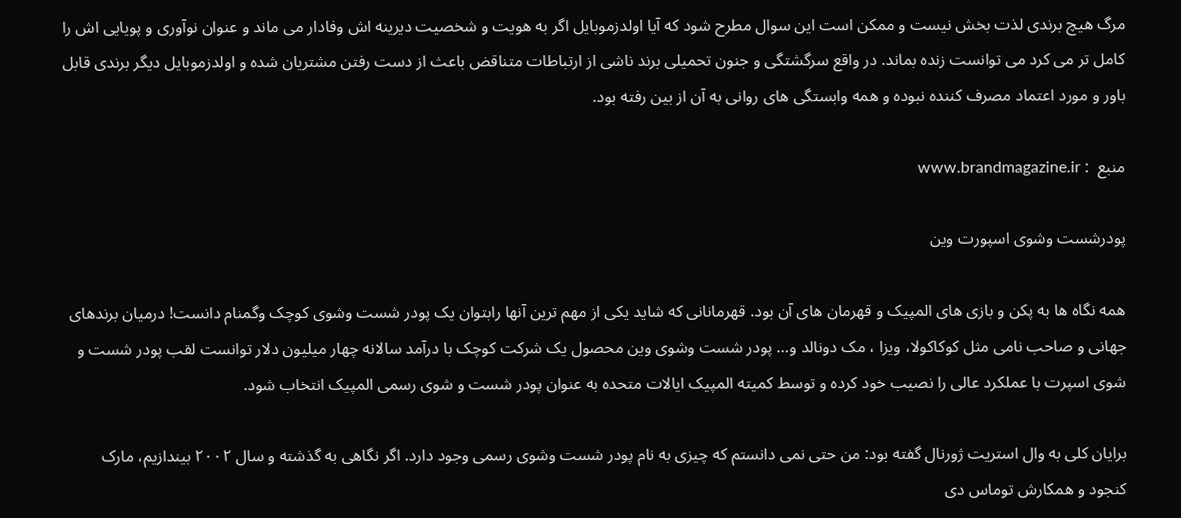مرگ هیچ برندی لذت بخش نیست و ممکن است این سوال مطرح شود که آیا اولدزموبایل اگر به هویت و شخصیت دیرینه اش وفادار می ماند و عنوان نوآوری و پویایی اش را کامل تر می کرد می توانست زنده بماند. در واقع سرگشتگی و جنون تحمیلی برند ناشی از ارتباطات متناقض باعث از دست رفتن مشتریان شده و اولدزموبایل دیگر برندی قابل باور و مورد اعتماد مصرف کننده نبوده و همه وابستگی های روانی به آن از بین رفته بود.

منبع  : www.brandmagazine.ir

پودرشست وشوی اسپورت وین

همه نگاه ها به پکن و بازی های المپیک و قهرمان های آن بود. قهرمانانی که شاید یکی از مهم ترین آنها رابتوان یک پودر شست وشوی کوچک وگمنام دانست! درمیان برندهای جهانی و صاحب نامی مثل کوکاکولا، ویزا ، مک دونالد و… پودر شست وشوی وین محصول یک شرکت کوچک با درآمد سالانه چهار میلیون دلار توانست لقب پودر شست و شوی اسپرت با عملکرد عالی را نصیب خود کرده و توسط کمیته المپیک ایالات متحده به عنوان پودر شست و شوی رسمی المپیک انتخاب شود.

برایان کلی به وال استریت ژورنال گفته بود: من حتی نمی دانستم که چیزی به نام پودر شست وشوی رسمی وجود دارد. اگر نگاهی به گذشته و سال ۲۰۰۲ بیندازیم، مارک کنجود و همکارش توماس دی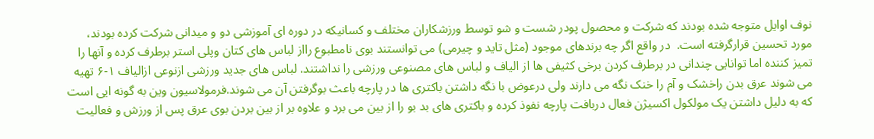نوف اوایل متوجه شده بودند که شرکت و محصول پودر شست و شو توسط ورزشکاران مختلف و کسانیکه در دوره ای آموزشی دو و میدانی شرکت کرده بودند، مورد تحسین قرارگرفته است.  در واقع اگر چه برندهای موجود (مثل تاید و چیرمی) می توانستند بوی نامطبوع رااز لباس های کتان وپلی استر برطرف کرده و آنها را تمیز کننده اما توانایی چندانی در برطرف کردن برخی کثیفی ها از الیاف و لباس های مصنوعی ورزشی را نداشتند. لباس های جدید ورزشی ازنوعی ازالیاف ۱-۶ تهیه می شوند عرق بدن راخشک و آم را خنک نگه می دارند ولی درعوض با نگه داشتن باکتری ها در پارچه باعث بوگرفتن آن می شوند.فرمولاسیون وین به گونه ایی است که به دلیل داشتن یک مولکول اکسیژن فعال دربافت پارچه نفوذ کرده و باکتری های بد بو را از بین می برد و علاوه بر از بین بردن بوی عرق پس از ورزش و فعالیت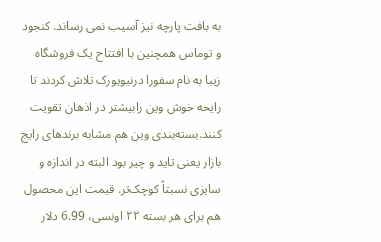به بافت پارچه نیز آسیب نمی رساند. کنجود و توماس همچنین با افتتاح یک فروشگاه زیبا به نام سفورا درنیویورک تلاش کردند تا رایحه خوش وین رابیشتر در اذهان تقویت کنند.بسته‌بندی وین هم مشابه برندهای رایج بازار یعنی تاید و چیر بود البته در اندازه و سایزی نسبتاً کوچک‌تر. قیمت این محصول هم برای هر بسته ۲۲ اونسی، 6.99 دلار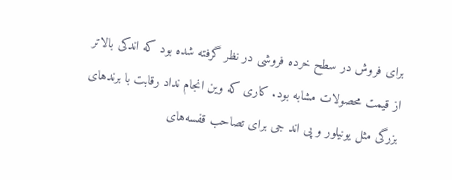برای فروش در سطح خرده فروشی در نظر گرفته شده بود که اندکی بالاتر از قیمت محصولات مشابه بود. کاری که وین انجام نداد رقابت با برندهای بزرگی مثل یونیلور و پی اند جی برای تصاحب قفسه‌های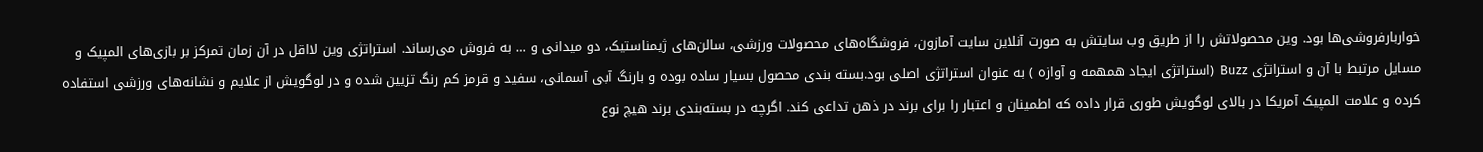خواربارفروشی‌ها بود. وین محصولاتش را از طریق وب سایتش به صورت آنلاین سایت آمازون، فروشگاه‌های محصولات ورزشی، سالن‌های ژیمناستیک، دو میدانی و … به فروش می‌رساند. استراتژی وین لااقل در آن زمان تمرکز بر بازی‌های المپیک و مسایل مرتبط با آن و استراتژی Buzz  (استراتژی ایجاد همهمه و آوازه ) به عنوان استراتژی اصلی بود.بسته بندی محصول بسیار ساده بوده و بارنگ آبی آسمانی، سفید و قرمز کم رنگ تزیین شده و در لوگویش از علایم و نشانه‌های ورزشی استفاده کرده و علامت المپیک آمریکا در بالای لوگویش طوری قرار داده که اطمینان و اعتبار را برای برند در ذهن تداعی کند. اگرچه در بسته‌بندی برند هیچ نوع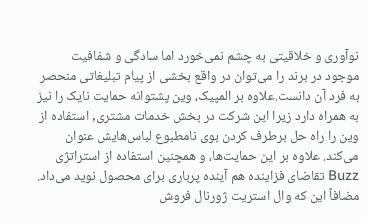نوآوری و خلاقیتی به چشم نمی‌خورد اما سادگی و شفافیت موجود در برند را می‌‌توان در واقع بخشی از پیام تبلیغاتی منحصر به فرد آن دانست.علاوه بر المپیک، وین پشتوانه حمایت نایک را نیز به همراه دارد زیرا این شرکت در بخش خدمات مشتری, استفاده از وین را راه حل برطرف کردن بوی نامطبوع لباس‌هایش عنوان می‌کند. علاوه بر این حمایت‌ها، و همچنین استفاده از استراتژی Buzz تقاضای فزاینده هم آینده پرباری برای محصول نوید می‌داد. مضافاً این که وال استریت ژورنال فروش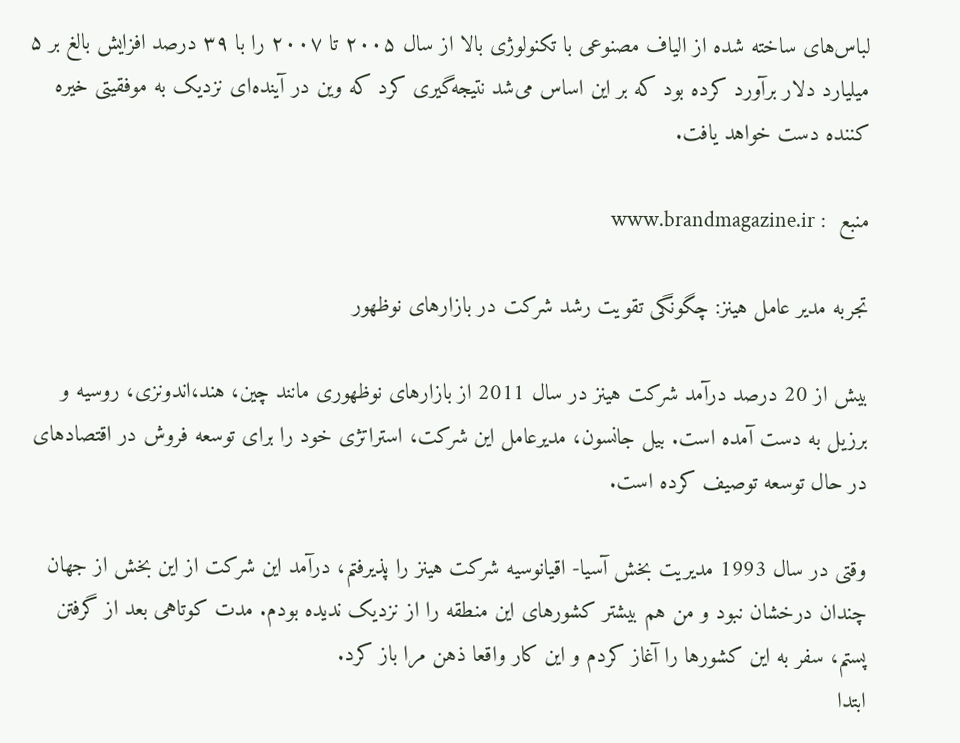لباس‌های ساخته شده از الیاف مصنوعی با تکنولوژی بالا از سال ۲۰۰۵ تا ۲۰۰۷ را با ۳۹ درصد افزایش بالغ بر ۵ میلیارد دلار برآورد کرده بود که بر این اساس می‌شد نتیجه‌گیری کرد که وین در آینده‌ای نزدیک به موفقیتی خیره کننده دست خواهد یافت.

منبع  : www.brandmagazine.ir

تجربه مدیر عامل هینز: چگونگی تقویت رشد شرکت‌ در بازارهای نوظهور

بیش از 20 درصد درآمد شرکت هینز در سال 2011 از بازارهای نوظهوری مانند چین، هند،‌اندونزی، روسیه و برزیل به دست آمده است. بیل جانسون، مدیرعامل این شرکت، استراتژی خود را برای توسعه فروش در اقتصادهای در حال توسعه توصیف کرده است.

وقتی در سال 1993 مدیریت بخش آسیا- اقیانوسیه شرکت هینز را پذیرفتم، درآمد این شرکت از این بخش از جهان چندان درخشان نبود و من هم بیشتر کشورهای این منطقه را از نزدیک ندیده بودم. مدت کوتاهی بعد از گرفتن پستم، سفر به این کشورها را آغاز کردم و این کار واقعا ذهن مرا باز کرد.
ابتدا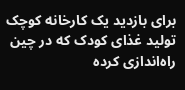برای بازدید یک کارخانه کوچک تولید غذای کودک که در چین راه‌اندازی کرده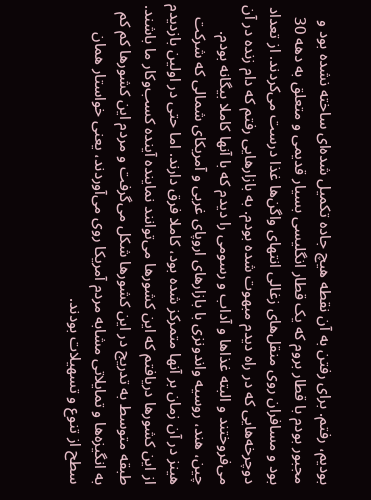بودیم، رفتم. برای رفتن به آن نقطه هیچ جاده تکمیل شده‌ای ساخته نشده بود و مجبور بودم با قطار بروم که یک قطار انگلیسی بسیار قدیمی و متعلق به دهه 30 بود و مسافران روی منقل‌های زغالی انتهای واگن‌ها غذا درست می‌کردند. از تعداد دوچرخه‌هایی که در راه دیدم مبهوت شده بودم. به بازارهایی رفتم که دام زنده در آن می‌فروختند و البته غذاها و آداب و رسومی را دیدم که با آنها کاملا بیگانه بودم.
چین، هند، روسیه و‌اندونزی با بازارهای اروپای غربی و آمریکای شمالی که شرکت هینز در آن زمان بر آنها متمرکز شده بود، کاملا فرق دارند. اما حتی در اولین بازدیدم از این کشورها دریافتم که این کشورها می‌توانند نماینده آینده کسب‌وکار ما باشند. طبقه متوسط به تدریج در این کشورها شکل می‌گرفت و مردم این کشورها کم کم به انگیزه‌ها و تمایلاتی مشابه مردم آمریکا روی می‌آوردند، یعنی خواستار همان سطح از تنوع و تسهیلات بودند.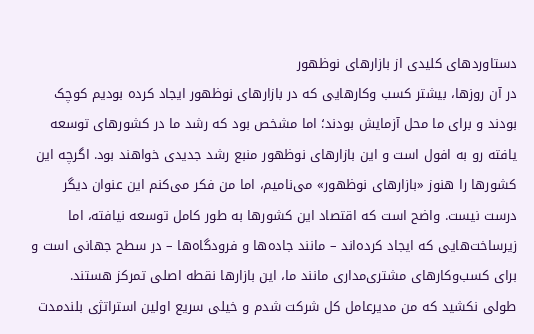دستاوردهای کلیدی از بازارهای نوظهور
در آن روزها، بیشتر کسب وکارهایی که در بازارهای نوظهور ایجاد کرده بودیم کوچک بودند و برای ما محل آزمایش بودند؛ اما مشخص بود که رشد ما در کشورهای توسعه یافته رو به افول است و این بازارهای نوظهور منبع رشد جدیدی خواهند بود. اگرچه این کشورها را هنوز «بازارهای نوظهور» می‌نامیم، اما من فکر می‌کنم این عنوان دیگر درست نیست. واضح است که اقتصاد این کشورها به طور کامل توسعه نیافته، اما زیرساخت‌هایی که ایجاد کرده‌اند – مانند جاده‌ها و فرودگاه‌ها – در سطح جهانی است و برای کسب‌وکارهای مشتری‌مداری مانند ما، این بازارها نقطه اصلی تمرکز هستند.
طولی نکشید که من مدیرعامل کل شرکت شدم و خیلی سریع اولین استراتژی بلندمدت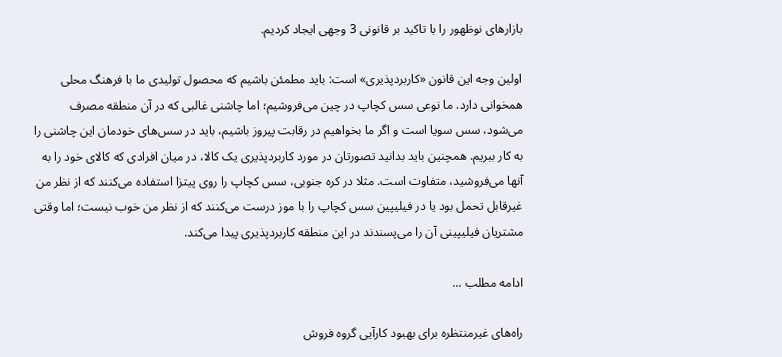بازارهای نوظهور را با تاکید بر قانونی 3 وجهی ایجاد کردیم.

اولین وجه این قانون «کاربردپذیری» است: باید مطمئن باشیم که محصول تولیدی ما با فرهنگ محلی همخوانی دارد. ما نوعی سس کچاپ در چین می‌فروشیم؛ اما چاشنی غالبی که در آن منطقه مصرف می‌شود، سس سویا است و اگر ما بخواهیم در رقابت پیروز باشیم، باید در سس‌های خودمان این چاشنی را به کار ببریم. همچنین باید بدانید تصورتان در مورد کاربردپذیری یک کالا، در میان افرادی که کالای خود را به آنها می‌فروشید، متفاوت است. مثلا در کره جنوبی، سس کچاپ را روی پیتزا استفاده می‌کنند که از نظر من غیرقابل تحمل بود یا در فیلیپین سس کچاپ را با موز درست می‌کنند که از نظر من خوب نیست؛ اما وقتی مشتریان فیلیپینی آن را می‌پسندند در این منطقه کاربردپذیری پیدا می‌کند.

ادامه مطلب ...

راه‌های غیرمنتظره برای بهبود کارآیی گروه فروش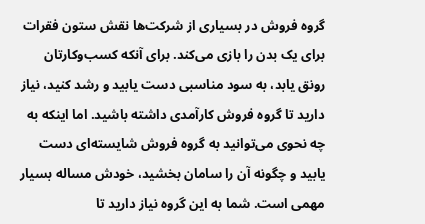گروه فروش در بسیاری از شرکت‌ها نقش ستون فقرات برای یک بدن را بازی می‌کند. برای آنکه کسب‌وکارتان رونق یابد، به سود مناسبی دست یابید و رشد کنید، نیاز دارید تا گروه فروش کارآمدی داشته باشید. اما اینکه به چه نحوی می‌توانید به گروه فروش شایسته‌ای دست یابید و چگونه آن را سامان بخشید، خودش مساله بسیار مهمی است. شما به این گروه نیاز دارید تا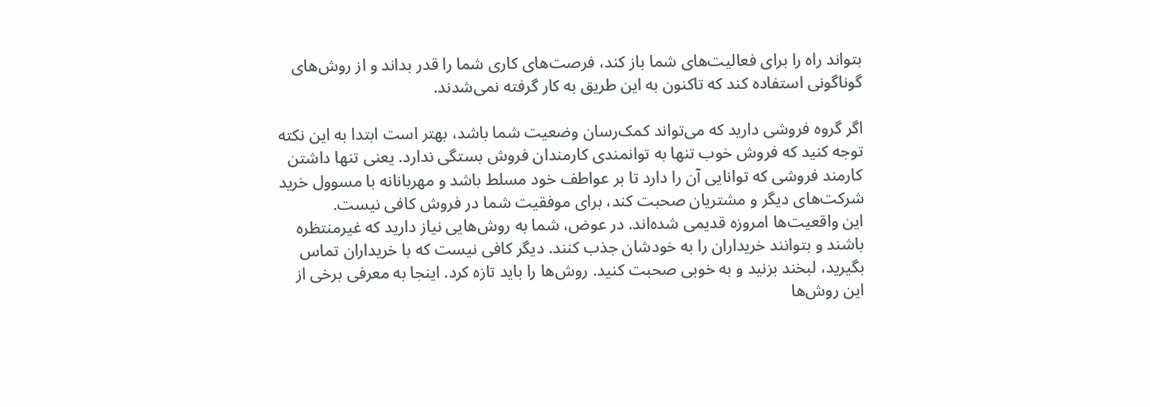بتواند راه را برای فعالیت‌های شما باز کند، فرصت‌های کاری شما را قدر بداند و از روش‌های گوناگونی استفاده کند که تاکنون به این طریق به کار گرفته نمی‌شدند.

اگر گروه فروشی دارید که می‌تواند کمک‌رسان وضعیت شما باشد، بهتر است ابتدا به این نکته توجه کنید که فروش خوب تنها به توانمندی کارمندان فروش بستگی ندارد. یعنی تنها داشتن کارمند فروشی که توانایی آن را دارد تا بر عواطف خود مسلط باشد و مهربانانه با مسوول خرید شرکت‌های دیگر و مشتریان صحبت کند، برای موفقیت شما در فروش کافی نیست.
این واقعیت‌ها امروزه قدیمی شده‌اند. در عوض، شما به روش‌هایی نیاز دارید که غیرمنتظره باشند و بتوانند خریداران را به خودشان جذب کنند. دیگر کافی نیست که با خریداران تماس بگیرید، لبخند بزنید و به خوبی صحبت کنید. روش‌ها را باید تازه کرد. اینجا به معرفی برخی از این روش‌ها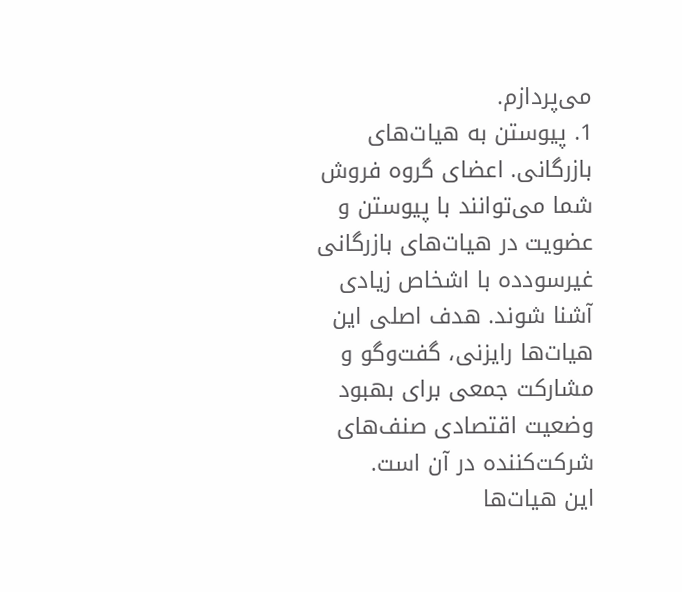می‌پردازم.
1. پیوستن به هیات‌های بازرگانی. اعضای گروه فروش شما می‌توانند با پیوستن و عضویت در هیات‌های بازرگانی غیرسودده با اشخاص زیادی آشنا شوند. هدف اصلی این هیات‌ها رایزنی، گفت‌وگو و مشارکت جمعی برای بهبود وضعیت اقتصادی صنف‌های شرکت‌کننده در آن است.
این هیات‌ها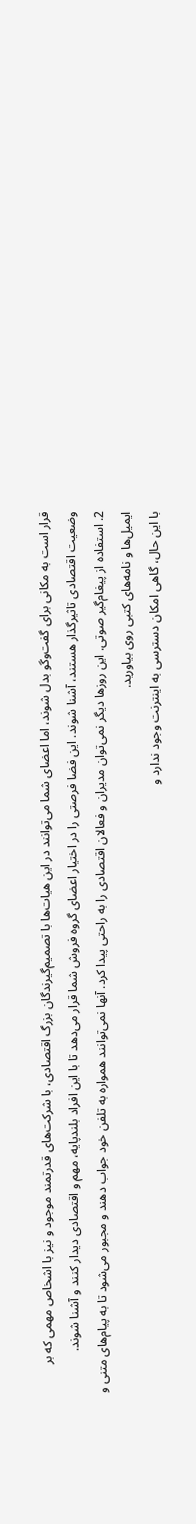قرار است به مکانی برای گفت‌وگو بدل شوند، اما اعضای شما می‌توانند در این هیات‌ها با تصمیم‌گیرندگان بزرگ اقتصادی، با شرکت‌های قدرتمند موجود و نیز با اشخاص مهمی که بر وضعیت اقتصادی تاثیرگذار هستند، آشنا شوند. این فضا فرصتی را در اختیار اعضای گروه فروش شما قرار می‌دهد تا با این افراد بلندپایه، مهم و اقتصادی دیدار کنند و آشنا شوند.
2. استفاده از پیغام‌گیر صوتی. این روزها دیگر نمی‌توان مدیران و فعالان اقتصادی را به راحتی پیدا کرد. آنها نمی‌توانند همواره به تلفن خود جواب دهند و مجبور می‌شود تا به پیام‌های متنی و ایمیل‌ها و نامه‌های کتبی روی بیاورید.
با این حال، گاهی امکان دسترسی به اینترنت وجود ندارد و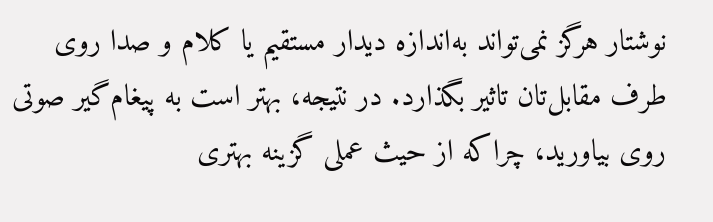نوشتار هرگز نمی‌تواند به‌اندازه دیدار مستقیم یا کلام و صدا روی طرف مقابل‌تان تاثیر بگذارد. در نتیجه، بهتر است به پیغام‌گیر صوتی روی بیاورید، چراکه از حیث عملی گزینه بهتری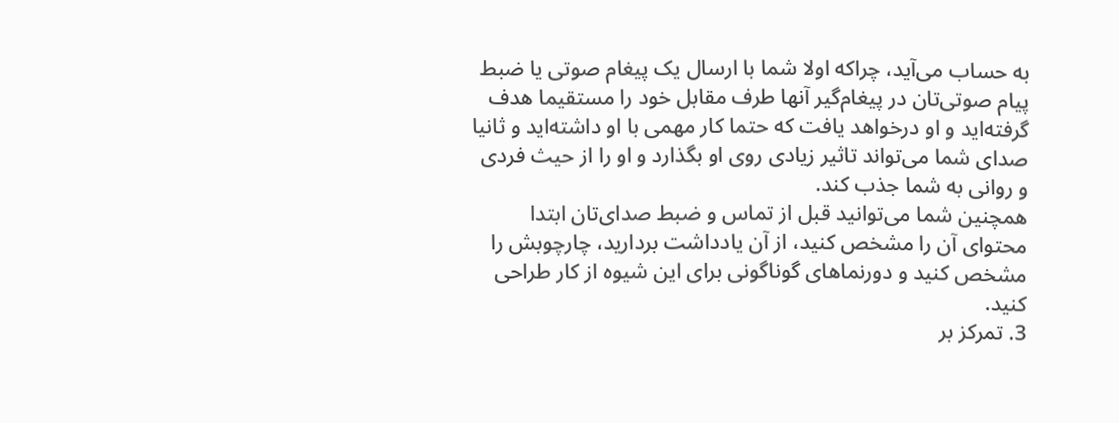به حساب می‌آید، چراکه اولا شما با ارسال یک پیغام صوتی یا ضبط پیام صوتی‌تان در پیغام‌گیر آنها طرف مقابل خود را مستقیما هدف گرفته‌اید و او درخواهد یافت که حتما کار مهمی با او داشته‌اید و ثانیا صدای شما می‌تواند تاثیر زیادی روی او بگذارد و او را از حیث فردی و روانی به شما جذب کند.
همچنین شما می‌توانید قبل از تماس و ضبط صدای‌تان ابتدا محتوای آن را مشخص کنید، از آن یادداشت بردارید، چارچوبش را مشخص کنید و دورنماهای گوناگونی برای این شیوه از کار طراحی کنید.
3. تمرکز بر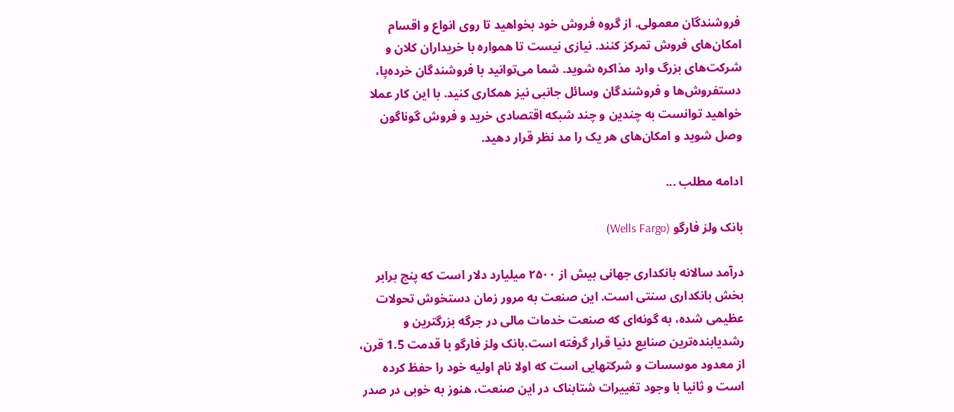فروشندگان معمولی. از گروه فروش خود بخواهید تا روی انواع و اقسام امکان‌های فروش تمرکز کنند. نیازی نیست تا همواره با خریداران کلان و شرکت‌های بزرگ وارد مذاکره شوید. شما می‌توانید با فروشندگان خرده‌پا، دستفروش‌ها و فروشندگان وسائل جانبی نیز همکاری کنید. با این کار عملا خواهید توانست به چندین و چند شبکه اقتصادی خرید و فروش گوناگون وصل شوید و امکان‌های هر یک را مد نظر قرار دهید.

ادامه مطلب ...

بانک ولز فارگو (Wells Fargo)

درآمد سالانه بانکداری جهانی بیش از ۲۵۰۰ میلیارد دلار است که پنج برابر بخش بانکداری سنتی است. این صنعت به مرور زمان دستخوش تحولات عظیمی شده، به گونه‌ای که صنعت خدمات مالی در جرگه بزرگترین و رشدیابنده‌ترین صنایع دنیا قرار گرفته است.بانک ولز فارگو با قدمت 1.5 قرن، از معدود موسسات و شرکتهایی است که اولا نام اولیه خود را حفظ کرده است و ثانیا با وجود تغییرات شتابناک در این صنعت، هنوز به خوبی در صدر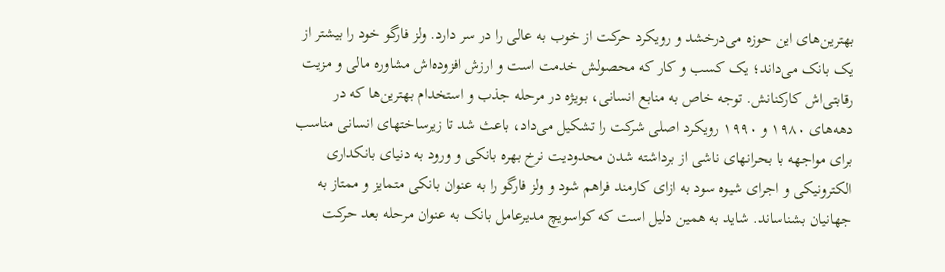بهترین‌های این حوزه می‌درخشد و رویکرد حرکت از خوب به عالی را در سر دارد. ولز فارگو خود را بیشتر از یک بانک می‌داند؛ یک کسب و کار که محصولش خدمت است و ارزش افزوده‌اش مشاوره مالی و مزیت رقابتی‌اش کارکنانش. توجه خاص به منابع انسانی، بویژه در مرحله جذب و استخدام بهترین‌ها که در دهه‌های ۱۹۸۰ و ۱۹۹۰ رویکرد اصلی شرکت را تشکیل می‌داد‌، باعث شد تا زیرساختهای انسانی مناسب برای مواجهه با بحرانهای ناشی از برداشته شدن محدودیت نرخ بهره بانکی و ورود به دنیای بانکداری الکترونیکی و اجرای شیوه سود به ازای کارمند فراهم شود و ولز فارگو را به عنوان بانکی متمایز و ممتاز به جهانیان بشناساند. شاید به همین دلیل است که کواسویچ مدیرعامل بانک به عنوان مرحله بعد حرکت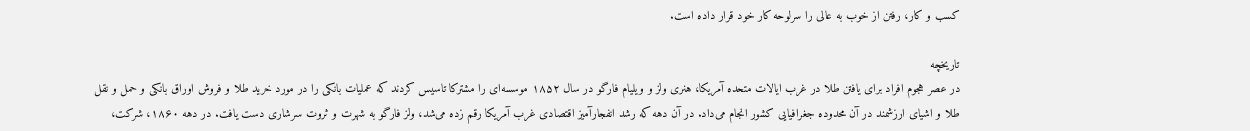کسب و کار، رفتن از خوب به عالی را سرلوحه کار خود قرار داده است.

تاریخچه
در عصر هجوم افراد برای یافتن طلا در غرب ایالات متحده آمریکا، هنری ولز و ویلیام فارگو در سال ۱۸۵۲ موسسه‌ای را مشترکا تاسیس کردند که عملیات بانکی را در مورد خرید طلا و فروش اوراق بانکی و حمل و نقل طلا و اشیای ارزشمند در آن محدوده جغرافیایی کشور انجام می‌داد. در آن دهه که رشد انفجارآمیز اقتصادی غرب آمریکا رقم زده می‌شد، ولز فارگو به شهرت و ثروت سرشاری دست یافت. در دهه ۱۸۶۰، شرکت،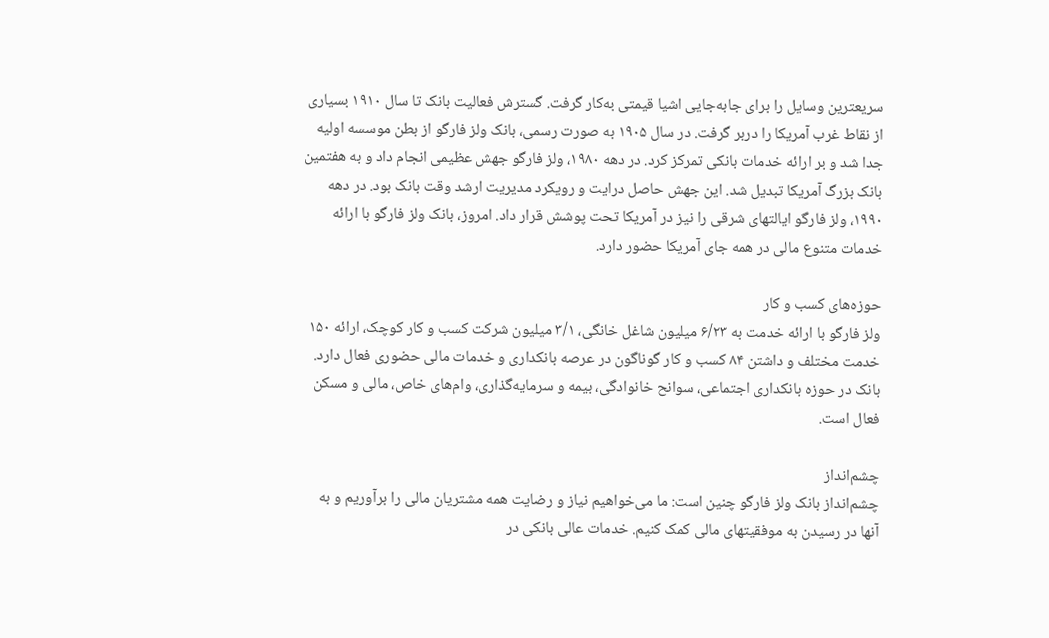سریعترین وسایل را برای جابه‌جایی اشیا قیمتی به‌کار گرفت. گسترش فعالیت بانک تا سال ۱۹۱۰ بسیاری از نقاط غرب آمریکا را دربر گرفت. در سال ۱۹۰۵ به صورت رسمی، بانک ولز فارگو از بطن موسسه اولیه جدا شد و بر ارائه خدمات بانکی تمرکز کرد. در دهه ۱۹۸۰، ولز فارگو جهش عظیمی انجام داد و به هفتمین بانک بزرگ آمریکا تبدیل شد. این جهش حاصل درایت و رویکرد مدیریت ارشد وقت بانک بود. در دهه ۱۹۹۰، ولز فارگو ایالتهای شرقی را نیز در آمریکا تحت پوشش قرار داد. امروز، بانک ولز فارگو با ارائه خدمات متنوع مالی در همه جای آمریکا حضور دارد.

حوزه‌های کسب و کار
ولز فارگو با ارائه خدمت به ۶/۲۳ میلیون شاغل خانگی، ۳/۱ میلیون شرکت کسب و کار کوچک، ارائه ۱۵۰ خدمت مختلف و داشتن ۸۴ کسب و کار گوناگون در عرصه بانکداری و خدمات مالی حضوری فعال دارد. بانک در حوزه بانکداری اجتماعی، سوانح خانوادگی، بیمه و سرمایه‌گذاری، وام‌های خاص، مالی و مسکن فعال است.

چشم‌انداز
چشم‌انداز بانک ولز فارگو چنین است: ما می‌خواهیم نیاز و رضایت همه مشتریان مالی را برآوریم و به آنها در رسیدن به موفقیتهای مالی کمک کنیم. خدمات عالی بانکی در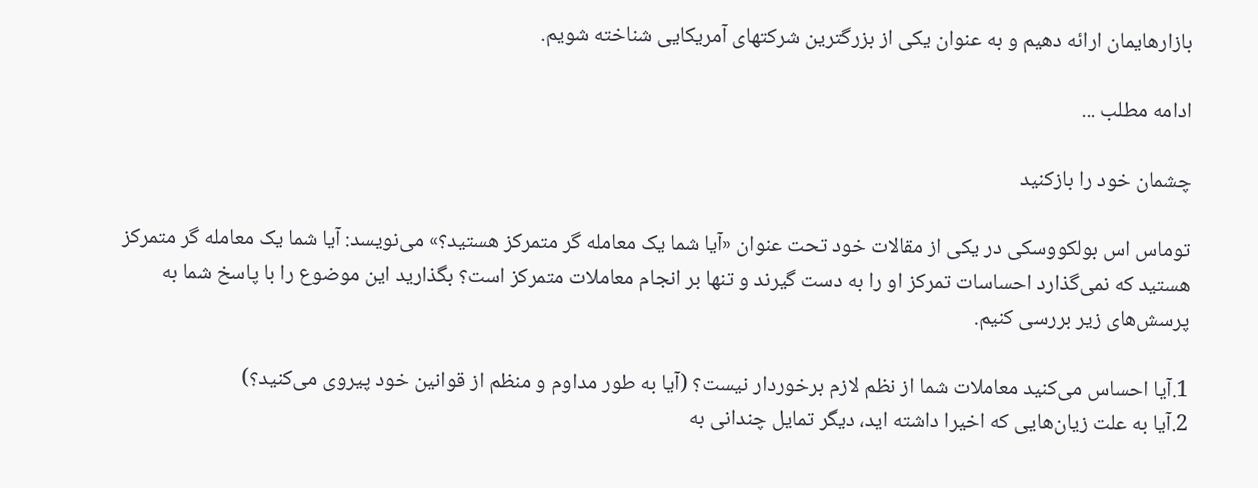بازارهایمان ارائه دهیم و به عنوان یکی از بزرگترین شرکتهای آمریکایی شناخته شویم.

ادامه مطلب ...

چشمان خود را بازکنید

توماس اس بولکووسکی در یکی از مقالات خود تحت عنوان «آیا شما یک معامله گر متمرکز هستید؟» می‌نویسد: آیا شما یک معامله گر متمرکز هستید که نمی‌گذارد احساسات تمرکز او را به دست گیرند و تنها بر انجام معاملات متمرکز است؟ بگذارید این موضوع را با پاسخ شما به پرسش‌های زیر بررسی کنیم.

1.آیا احساس می‌کنید معاملات شما از نظم لازم برخوردار نیست؟ (آیا به طور مداوم و منظم از قوانین خود پیروی می‌کنید؟)
2.آیا به علت زیان‌هایی که اخیرا داشته اید، دیگر تمایل چندانی به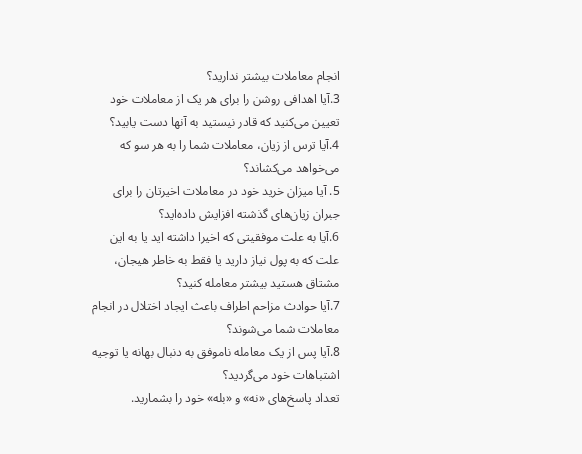انجام معاملات بیشتر ندارید؟
3.آیا اهدافی روشن را برای هر یک از معاملات خود تعیین می‌کنید که قادر نیستید به آنها دست یابید؟
4.آیا ترس از زیان، معاملات شما را به هر سو که می‌خواهد می‌کشاند؟
5. آیا میزان خرید خود در معاملات اخیرتان را برای جبران زیان‌های گذشته افزایش داده‌اید؟
6.آیا به علت موفقیتی که اخیرا داشته اید یا به این علت که به پول نیاز دارید یا فقط به خاطر هیجان، مشتاق هستید بیشتر معامله کنید؟
7.آیا حوادث مزاحم اطراف باعث ایجاد اختلال در انجام معاملات شما می‌شوند؟
8.آیا پس از یک معامله ناموفق به دنبال بهانه یا توجیه اشتباهات خود می‌گردید؟
تعداد پاسخ‌های «نه» و «بله» خود را بشمارید.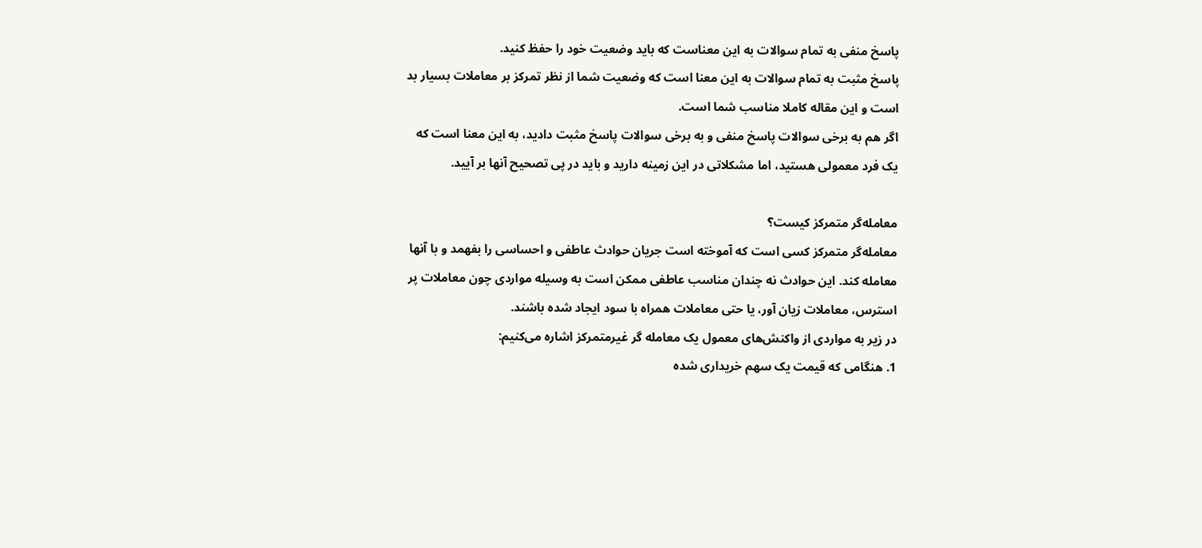پاسخ منفی به تمام سوالات به این معناست که باید وضعیت خود را حفظ کنید.
پاسخ مثبت به تمام سوالات به این معنا است که وضعیت شما از نظر تمرکز بر معاملات بسیار بد است و این مقاله کاملا مناسب شما است.
اگر هم به برخی سوالات پاسخ منفی و به برخی سوالات پاسخ مثبت دادید، به این معنا است که یک فرد معمولی هستید، اما مشکلاتی در این زمینه دارید و باید در پی تصحیح آنها بر آیید.

معامله‌گر متمرکز کیست؟
معامله‌گر متمرکز کسی است که آموخته است جریان حوادث عاطفی و احساسی را بفهمد و با آنها معامله کند. این حوادث نه چندان مناسب عاطفی ممکن است به وسیله مواردی چون معاملات پر استرس، معاملات زیان آور، یا حتی معاملات همراه با سود ایجاد شده باشند.
در زیر به مواردی از واکنش‌های معمول یک معامله گر غیرمتمرکز اشاره می‌کنیم:
1. هنگامی که قیمت یک سهم خریداری شده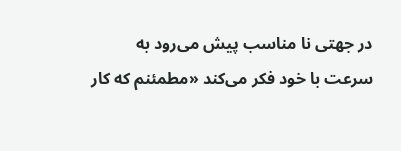در جهتی نا مناسب پیش می‌رود به سرعت با خود فکر می‌کند «مطمئنم که کار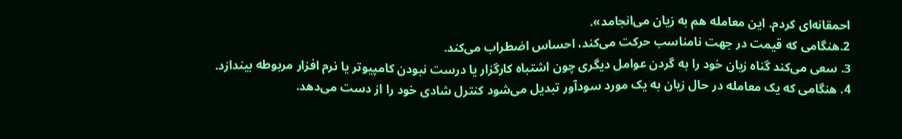احمقانه‌ای کردم. این معامله هم به زیان می‌انجامد».
2.هنگامی که قیمت در جهت نامناسب حرکت می‌کند، احساس اضطراب می‌کند.
3. سعی می‌کند گناه زیان خود را به گردن عوامل دیگری چون اشتباه کارگزار یا درست نبودن کامپیوتر یا نرم افزار مربوطه بیندازد.
4. هنگامی که یک معامله در حال زیان به یک مورد سودآور تبدیل می‌شود کنترل شادی خود را از دست می‌دهد.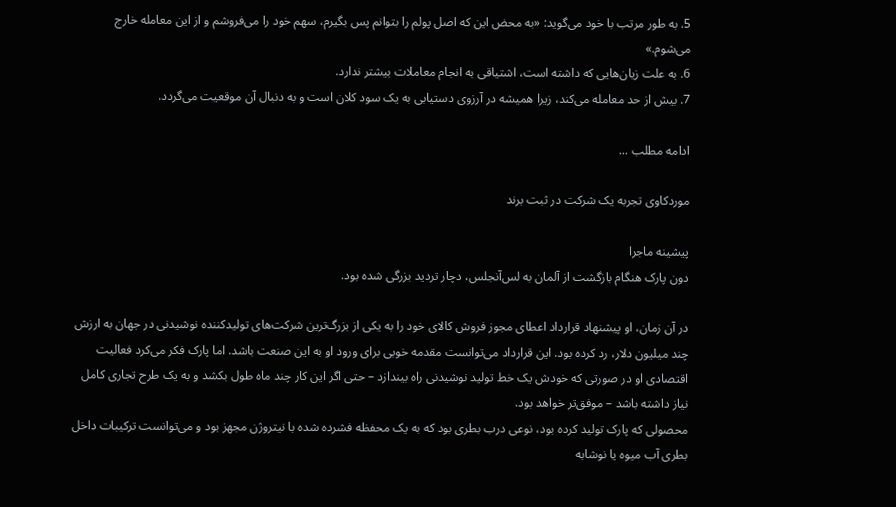5. به طور مرتب با خود می‌گوید: «به محض این که اصل پولم را بتوانم پس بگیرم، سهم خود را می‌فروشم و از این معامله خارج می‌شوم.»
6. به علت زیان‌هایی که داشته است، اشتیاقی به انجام معاملات بیشتر ندارد.
7. بیش از حد معامله می‌کند، زیرا همیشه در آرزوی دستیابی به یک سود کلان است و به دنبال آن موقعیت می‌گردد.

ادامه مطلب ...

موردکاوی تجربه یک شرکت در ثبت برند

پیشینه ماجرا
دون پارک هنگام بازگشت از آلمان به لس‌آنجلس، دچار تردید بزرگی شده بود.

در آن زمان، او پیشنهاد قرارداد اعطای مجوز فروش کالای خود را به یکی از بزرگ‌ترین شرکت‌های تولیدکننده نوشیدنی در جهان به ارزش چند میلیون دلار، رد کرده بود. این قرارداد می‌توانست مقدمه خوبی برای ورود او به این صنعت باشد. اما پارک فکر می‌کرد فعالیت اقتصادی او در صورتی که خودش یک خط تولید نوشیدنی راه بیندازد – حتی اگر این کار چند ماه طول بکشد و به یک طرح تجاری کامل نیاز داشته باشد – موفق‌تر خواهد بود.
محصولی که پارک تولید کرده بود، نوعی درب بطری بود که به یک محفظه فشرده شده با نیتروژن مجهز بود و می‌توانست ترکیبات داخل بطری آب میوه یا نوشابه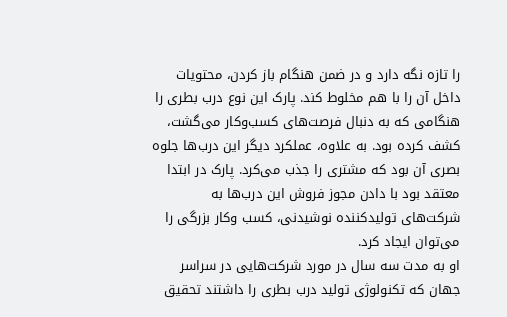را تازه نگه دارد و در ضمن هنگام باز کردن، محتویات داخل آن را با هم مخلوط کند. پارک این نوع درب بطری را هنگامی که به دنبال فرصت‌های کسب‌وکار می‌گشت، کشف کرده بود. به علاوه، عملکرد دیگر این درب‌ها جلوه بصری آن بود که مشتری را جذب می‌کرد. پارک در ابتدا معتقد بود با دادن مجوز فروش این درب‌ها به شرکت‌های تولیدکننده نوشیدنی، کسب وکار بزرگی را می‌توان ایجاد کرد.
او به مدت سه سال در مورد شرکت‌هایی در سراسر جهان که تکنولوژی تولید درب بطری را داشتند تحقیق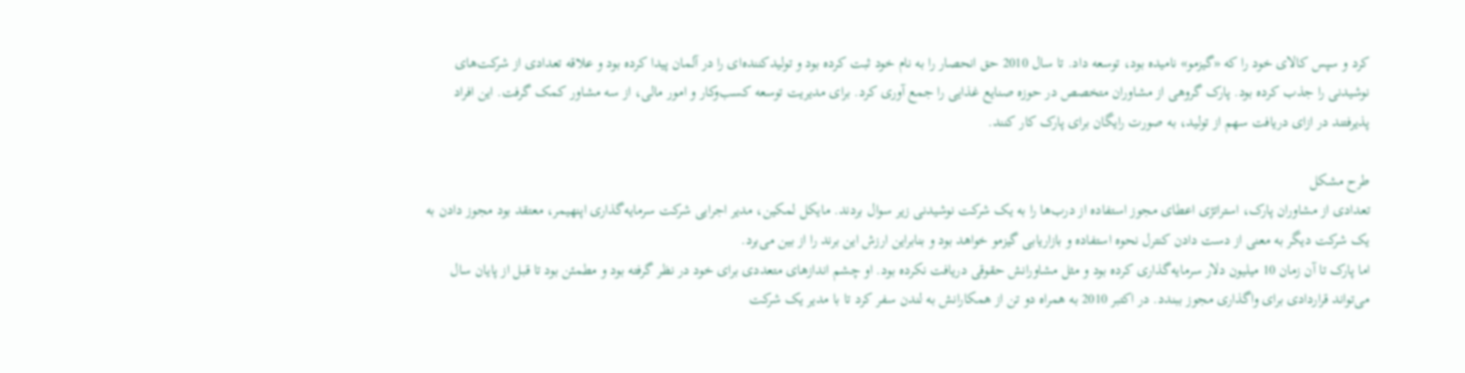کرد و سپس کالای خود را که «گیزمو» نامیده بود، توسعه داد. تا سال 2010 حق انحصار را به نام خود ثبت کرده بود و تولیدکننده‌ای را در آلمان پیدا کرده بود و علاقه تعدادی از شرکت‌های نوشیدنی را جذب کرده بود. پارک گروهی از مشاوران متخصص در حوزه صنایع غذایی را جمع آوری کرد. برای مدیریت توسعه کسب‌وکار و امور مالی، از سه مشاور کمک گرفت. این افراد پذیرفتند در ازای دریافت سهم از تولید، به صورت رایگان برای پارک کار کنند.

طرح مشکل
تعدادی از مشاوران پارک، استراتژی اعطای مجوز استفاده از درب‌ها را به یک شرکت نوشیدنی زیر سوال بردند. مایکل لمکین، مدیر اجرایی شرکت سرمایه‌گذاری اپنهیمر، معتقد بود مجوز دادن به یک شرکت دیگر به معنی از دست دادن کنترل نحوه استفاده و بازاریابی گیزمو خواهد بود و بنابراین ارزش این برند را از بین می‌برد.
اما پارک تا آن زمان 10 میلیون دلار سرمایه‌گذاری کرده بود و مثل مشاورانش حقوقی دریافت نکرده بود. او چشم اندازهای متعددی برای خود در نظر گرفته بود و مطمئن بود تا قبل از پایان سال می‌تواند قراردادی برای واگذاری مجوز ببندد. در اکتبر 2010 به همراه دو تن از همکارانش به لندن سفر کرد تا با مدیر یک شرکت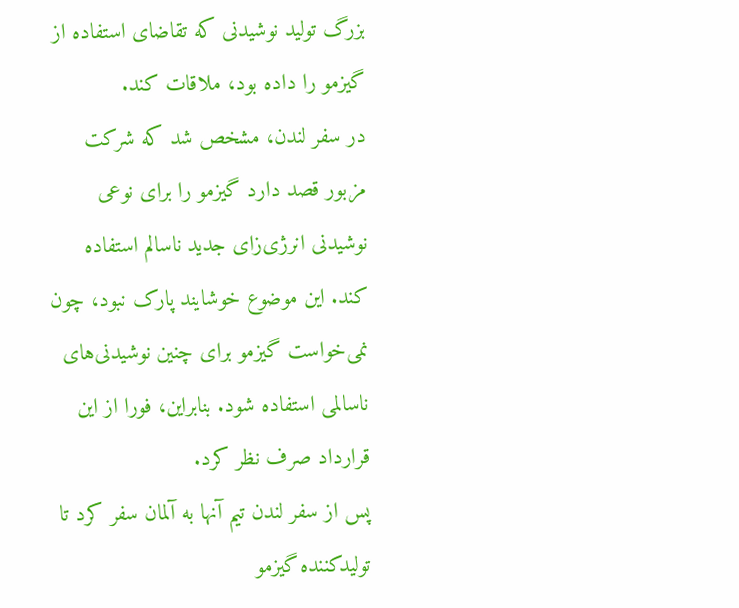بزرگ تولید نوشیدنی که تقاضای استفاده از گیزمو را داده بود، ملاقات کند.
در سفر لندن، مشخص شد که شرکت مزبور قصد دارد گیزمو را برای نوعی نوشیدنی انرژی‌زای جدید ناسالم استفاده کند. این موضوع خوشایند پارک نبود، چون نمی‌خواست گیزمو برای چنین نوشیدنی‌های ناسالمی استفاده شود. بنابراین، فورا از این قرارداد صرف نظر کرد.
پس از سفر لندن تیم آنها به آلمان سفر کرد تا تولیدکننده گیزمو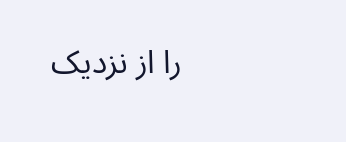را از نزدیک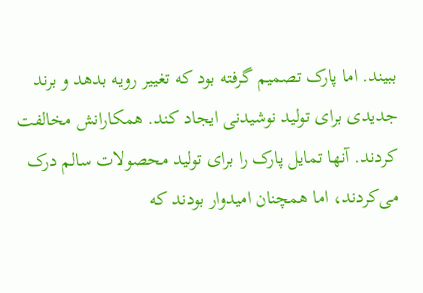ببیند. اما پارک تصمیم گرفته بود که تغییر رویه بدهد و برند جدیدی برای تولید نوشیدنی ایجاد کند. همکارانش مخالفت کردند. آنها تمایل پارک را برای تولید محصولات سالم درک می‌کردند، اما همچنان امیدوار بودند که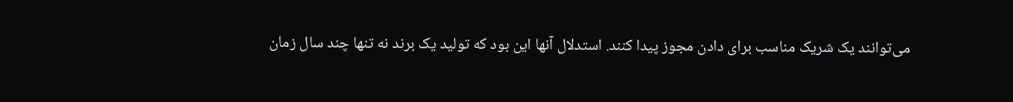می‌توانند یک شریک مناسب برای دادن مجوز پیدا کنند. استدلال آنها این بود که تولید یک برند نه تنها چند سال زمان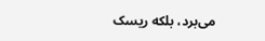می‌برد، بلکه ریسک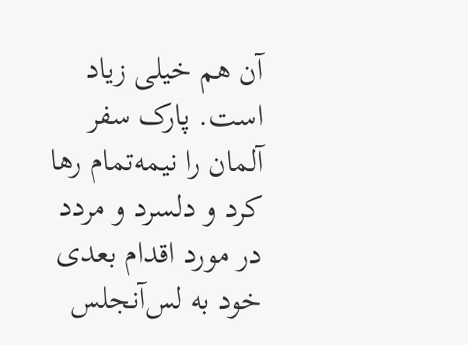آن هم خیلی زیاد است. پارک سفر آلمان را نیمه‌تمام رها کرد و دلسرد و مردد در مورد اقدام بعدی خود به لس‌آنجلس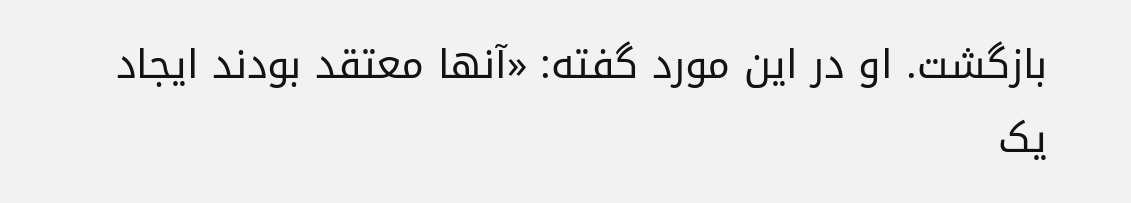بازگشت. او در این مورد گفته: «آنها معتقد بودند ایجاد یک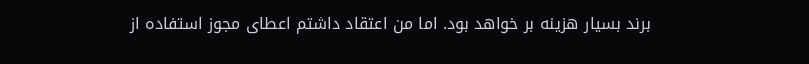برند بسیار هزینه بر خواهد بود. اما من اعتقاد داشتم اعطای مجوز استفاده از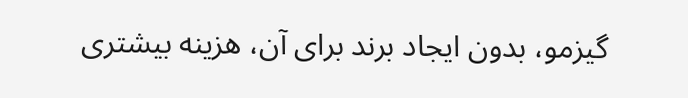گیزمو، بدون ایجاد برند برای آن، هزینه بیشتری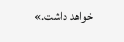خواهد داشت.»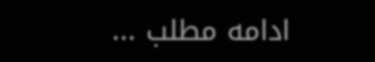ادامه مطلب ...